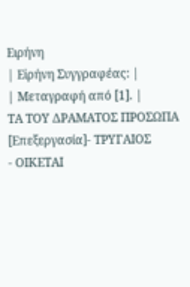Ειρήνη
| Εἰρήνη Συγγραφέας: |
| Μεταγραφή από [1]. |
ΤΑ ΤΟΥ ΔΡΑΜΑΤΟΣ ΠΡΟΣΩΠΑ
[Επεξεργασία]- ΤΡΥΓΑΙΟΣ
- ΟΙΚΕΤΑΙ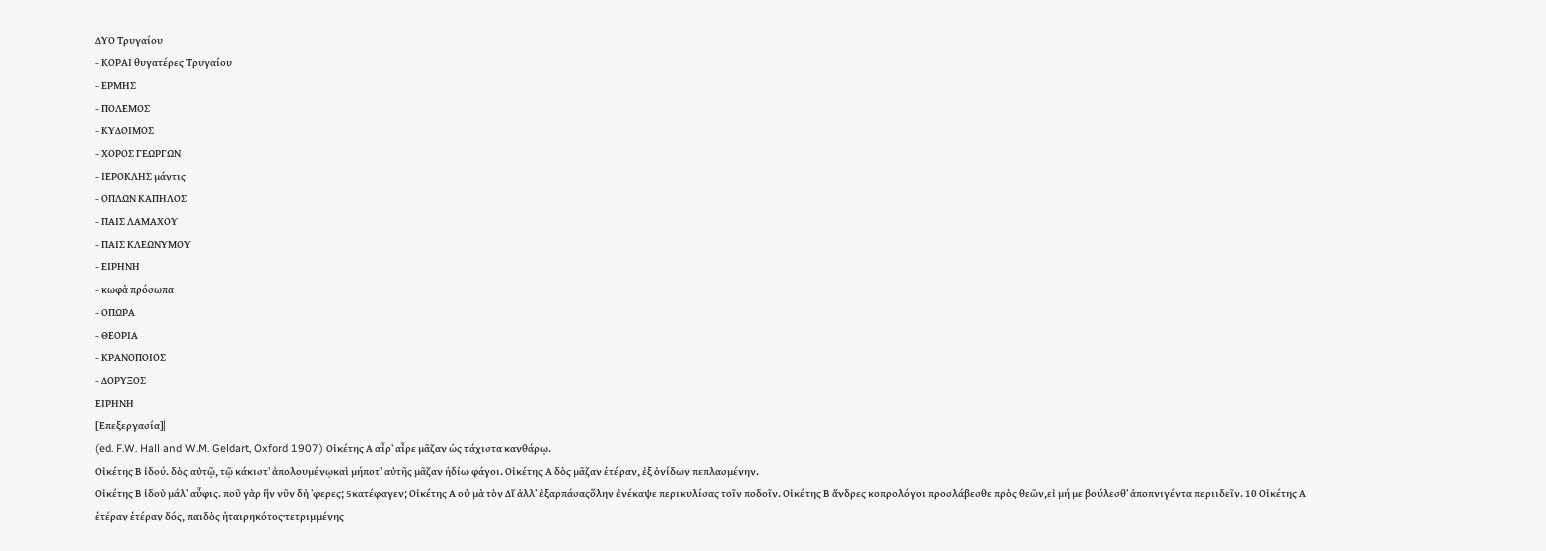ΔΥΟ Τρυγαίου
- ΚΟΡΑΙ θυγατέρες Τρυγαίου
- ΕΡΜΗΣ
- ΠΟΛΕΜΟΣ
- ΚΥΔΟΙΜΟΣ
- ΧΟΡΟΣ ΓΕΩΡΓΩΝ
- ΙΕΡΟΚΛΗΣ μάντις
- ΟΠΛΩΝ ΚΑΠΗΛΟΣ
- ΠΑΙΣ ΛΑΜΑΧΟΥ
- ΠΑΙΣ ΚΛΕΩΝΥΜΟΥ
- ΕΙΡΗΝΗ
- κωφὰ πρόσωπα
- ΟΠΩΡΑ
- ΘΕΟΡΙΑ
- ΚΡΑΝΟΠΟΙΟΣ
- ΔΟΡΥΞΟΣ
ΕΙΡΗΝΗ
[Επεξεργασία]|
(ed. F.W. Hall and W.M. Geldart, Oxford 1907) Οἰκέτης Α αἶρ᾽ αἶρε μᾶζαν ὡς τάχιστα κανθάρῳ.
Οἰκέτης Β ἰδού. δὸς αὐτῷ, τῷ κάκιστ᾽ ἀπολουμένῳκαὶ μήποτ᾽ αὐτῆς μᾶζαν ἡδίω φάγοι. Οἰκέτης Α δὸς μᾶζαν ἑτέραν, ἐξ ὀνίδων πεπλασμένην.
Οἰκέτης Β ἰδοὺ μάλ᾽ αὖφις. ποῦ γὰρ ἣν νῦν δὴ ᾽φερες; 5κατέφαγεν; Οἰκέτης Α οὐ μὰ τὸν Δἴ ἀλλ᾽ ἐξαρπάσαςὅλην ἐνέκαψε περικυλίσας τοῖν ποδοῖν. Οἰκέτης Β ἄνδρες κοπρολόγοι προσλάβεσθε πρὸς θεῶν,εἰ μή με βούλεσθ᾽ ἀποπνιγέντα περιιδεῖν. 10 Οἰκέτης Α ἑτέραν ἑτέραν δός, παιδὸς ἡταιρηκότος·τετριμμένης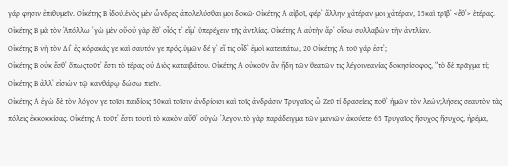γάρ φησιν ἐπιθυμεῖν. Οἰκέτης Β ἰδού.ἑνὸς μὲν ὦνδρες ἀπολελύσθαι μοι δοκῶ· Οἰκέτης Α αἰβοῖ, φέρ᾽ ἄλλην χἀτέραν μοι χἀτέραν, 15καὶ τρῖβ᾽ <ἔθ᾽> ἑτέρας. Οἰκέτης Β μὰ τὸν Ἀπόλλω ᾽γὼ μὲν οὔ·οὐ γὰρ ἔθ᾽ οἶός τ᾽ εἴμ᾽ ὑπερέχειν τῆς ἀντλίας. Οἰκέτης Α αὐτὴν ἄρ᾽ οἴσω συλλαβὼν τὴν ἀντλίαν.
Οἰκέτης Β νὴ τὸν Δί᾽ ἐς κόρακάς γε καὶ σαυτόν γε πρός.ὑμῶν δέ γ᾽ εἴ τις οἶδ᾽ ἐμοὶ κατειπάτω, 20 Οἰκέτης Α τοῦ γάρ ἐστ᾽;
Οἰκέτης Β οὐκ ἔσθ᾽ ὅπωςτοῦτ᾽ ἔστι τὸ τέρας οὐ Διὸς καταιβάτου. Οἰκέτης Α οὐκοῦν ἂν ἤδη τῶν θεατῶν τις λέγοινεανίας δοκησίσοφος, “τὸ δὲ πρᾶγμα τί; Οἰκέτης Β ἀλλ᾽ εἰσιὼν τῷ κανθάρῳ δώσω πιεῖν.
Οἰκέτης Α ἐγὼ δὲ τὸν λόγον γε τοῖσι παιδίοις 50καὶ τοῖσιν ἀνδρίοισι καὶ τοῖς ἀνδράσιν Τρυγαῖος ὦ Ζεῦ τί δρασείεις ποθ᾽ ἡμῶν τὸν λεών;λήσεις σεαυτὸν τὰς πόλεις ἐκκοκκίσας. Οἰκέτης Α τοῦτ᾽ ἔστι τουτὶ τὸ κακὸν αὔθ᾽ οὑγὼ ᾽λεγον.τὸ γὰρ παράδειγμα τῶν μανιῶν ἀκούετε· 65 Τρυγαῖος ἥσυχος ἥσυχος, ἠρέμα,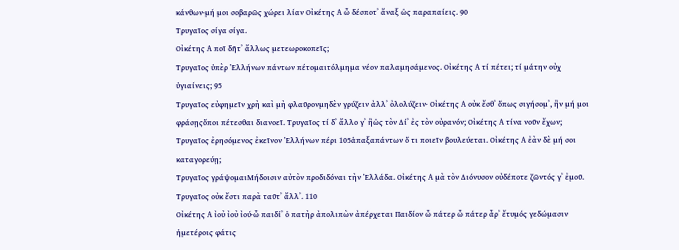κάνθων·μή μοι σοβαρῶς χώρει λίαν Οἰκέτης Α ὦ δέσποτ᾽ ἄναξ ὡς παραπαίεις. 90
Τρυγαῖος σίγα σίγα.
Οἰκέτης Α ποῖ δῆτ᾽ ἄλλως μετεωροκοπεῖς;
Τρυγαῖος ὑπὲρ Ἑλλήνων πάντων πέτομαιτόλμημα νέον παλαμησάμενος. Οἰκέτης Α τί πέτει; τί μάτην οὐχ ὑγιαίνεις; 95
Τρυγαῖος εὐφημεῖν χρὴ καὶ μὴ φλαῦρονμηδὲν γρύζειν ἀλλ᾽ ὀλολύζειν· Οἰκέτης Α οὐκ ἔσθ᾽ ὅπως σιγήσομ᾽, ἢν μή μοι φράσῃςὅποι πέτεσθαι διανοεῖ. Τρυγαῖος τί δ᾽ ἄλλο γ᾽ ἢὡς τὸν Δί᾽ ἐς τὸν οὐρανόν; Οἰκέτης Α τίνα νοῦν ἔχων;
Τρυγαῖος ἐρησόμενος ἐκεῖνον Ἑλλήνων πέρι 105ἁπαξαπάντων ὅ τι ποιεῖν βουλεύεται. Οἰκέτης Α ἐὰν δὲ μή σοι καταγορεύῃ;
Τρυγαῖος γράψομαιΜήδοισιν αὐτὸν προδιδόναι τὴν Ἑλλάδα. Οἰκέτης Α μὰ τὸν Διόνυσον οὐδέποτε ζῶντός γ᾽ ἐμοῦ.
Τρυγαῖος οὐκ ἔστι παρὰ ταῦτ᾽ ἄλλ᾽. 110
Οἰκέτης Α ἰοὺ ἰοὺ ἰού·ὦ παιδί᾽ ὁ πατὴρ ἀπολιπὼν ἀπέρχεται Παιδίον ὦ πάτερ ὦ πάτερ ἆρ᾽ ἔτυμός γεδώμασιν ἡμετέροις φάτις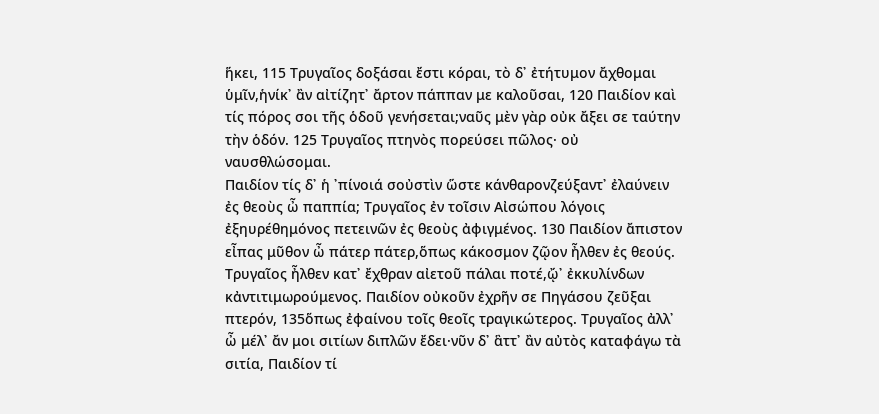ἥκει, 115 Τρυγαῖος δοξάσαι ἔστι κόραι, τὸ δ᾽ ἐτήτυμον ἄχθομαι ὑμῖν,ἡνίκ᾽ ἂν αἰτίζητ᾽ ἄρτον πάππαν με καλοῦσαι, 120 Παιδίον καὶ τίς πόρος σοι τῆς ὁδοῦ γενήσεται;ναῦς μὲν γὰρ οὐκ ἄξει σε ταύτην τὴν ὁδόν. 125 Τρυγαῖος πτηνὸς πορεύσει πῶλος· οὐ ναυσθλώσομαι.
Παιδίον τίς δ᾽ ἡ ᾽πίνοιά σοὐστὶν ὥστε κάνθαρονζεύξαντ᾽ ἐλαύνειν ἐς θεοὺς ὦ παππία; Τρυγαῖος ἐν τοῖσιν Αἰσώπου λόγοις ἐξηυρέθημόνος πετεινῶν ἐς θεοὺς ἀφιγμένος. 130 Παιδίον ἄπιστον εἶπας μῦθον ὦ πάτερ πάτερ,ὅπως κάκοσμον ζῷον ἦλθεν ἐς θεούς. Τρυγαῖος ἦλθεν κατ᾽ ἔχθραν αἰετοῦ πάλαι ποτέ,ᾤ᾽ ἐκκυλίνδων κἀντιτιμωρούμενος. Παιδίον οὐκοῦν ἐχρῆν σε Πηγάσου ζεῦξαι πτερόν, 135ὅπως ἐφαίνου τοῖς θεοῖς τραγικώτερος. Τρυγαῖος ἀλλ᾽ ὦ μέλ᾽ ἄν μοι σιτίων διπλῶν ἔδει·νῦν δ᾽ ἃττ᾽ ἂν αὐτὸς καταφάγω τὰ σιτία, Παιδίον τί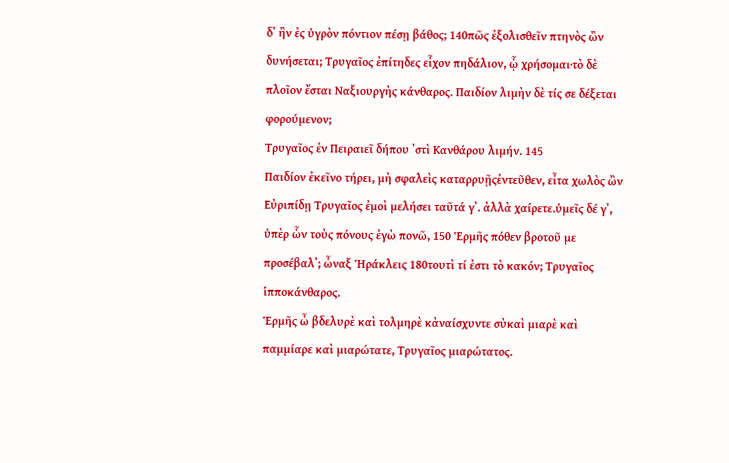δ᾽ ἢν ἐς ὑγρὸν πόντιον πέσῃ βάθος; 140πῶς ἐξολισθεῖν πτηνὸς ὢν δυνήσεται; Τρυγαῖος ἐπίτηδες εἶχον πηδάλιον, ᾧ χρήσομαι·τὸ δὲ πλοῖον ἔσται Ναξιουργὴς κάνθαρος. Παιδίον λιμὴν δὲ τίς σε δέξεται φορούμενον;
Τρυγαῖος ἐν Πειραιεῖ δήπου ᾽στὶ Κανθάρου λιμήν. 145
Παιδίον ἐκεῖνο τήρει, μὴ σφαλεὶς καταρρυῇςἐντεῦθεν, εἶτα χωλὸς ὢν Εὐριπίδῃ Τρυγαῖος ἐμοὶ μελήσει ταῦτά γ᾽. ἀλλὰ χαίρετε.ὑμεῖς δέ γ᾽, ὑπὲρ ὧν τοὺς πόνους ἐγὼ πονῶ, 150 Ἑρμῆς πόθεν βροτοῦ με προσέβαλ᾽; ὦναξ Ἡράκλεις 180τουτὶ τί ἐστι τὸ κακόν; Τρυγαῖος ἱπποκάνθαρος.
Ἑρμῆς ὦ βδελυρὲ καὶ τολμηρὲ κἀναίσχυντε σὺκαὶ μιαρὲ καὶ παμμίαρε καὶ μιαρώτατε, Τρυγαῖος μιαρώτατος.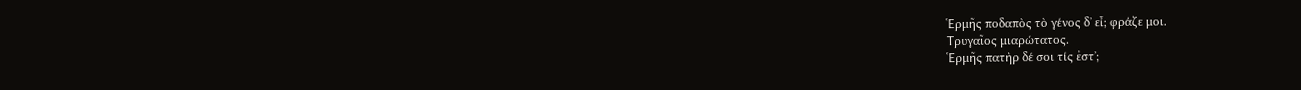Ἑρμῆς ποδαπὸς τὸ γένος δ᾽ εἶ; φράζε μοι.
Τρυγαῖος μιαρώτατος.
Ἑρμῆς πατὴρ δέ σοι τίς ἐστ᾽;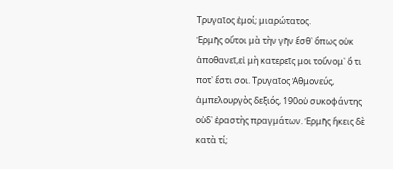Τρυγαῖος ἐμοί; μιαρώτατος.
Ἑρμῆς οὔτοι μὰ τὴν γῆν ἔσθ᾽ ὅπως οὐκ ἀποθανεῖ,εἰ μὴ κατερεῖς μοι τοὔνομ᾽ ὅ τι ποτ᾽ ἔστι σοι. Τρυγαῖος Ἀθμονεύς, ἀμπελουργὸς δεξιός, 190οὐ συκοφάντης οὐδ᾽ ἐραστὴς πραγμάτων. Ἑρμῆς ἥκεις δὲ κατὰ τί;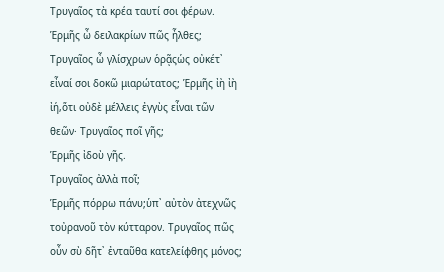Τρυγαῖος τὰ κρέα ταυτί σοι φέρων.
Ἑρμῆς ὦ δειλακρίων πῶς ἦλθες;
Τρυγαῖος ὦ γλίσχρων ὁρᾷςὡς οὐκέτ᾽ εἶναί σοι δοκῶ μιαρώτατος; Ἑρμῆς ἰὴ ἰὴ ἰή,ὅτι οὐδὲ μέλλεις ἐγγὺς εἶναι τῶν θεῶν· Τρυγαῖος ποῖ γῆς;
Ἑρμῆς ἰδοὺ γῆς.
Τρυγαῖος ἀλλὰ ποῖ;
Ἑρμῆς πόρρω πάνυ;ὑπ᾽ αὐτὸν ἀτεχνῶς τοὐρανοῦ τὸν κύτταρον. Τρυγαῖος πῶς οὖν σὺ δῆτ᾽ ἐνταῦθα κατελείφθης μόνος;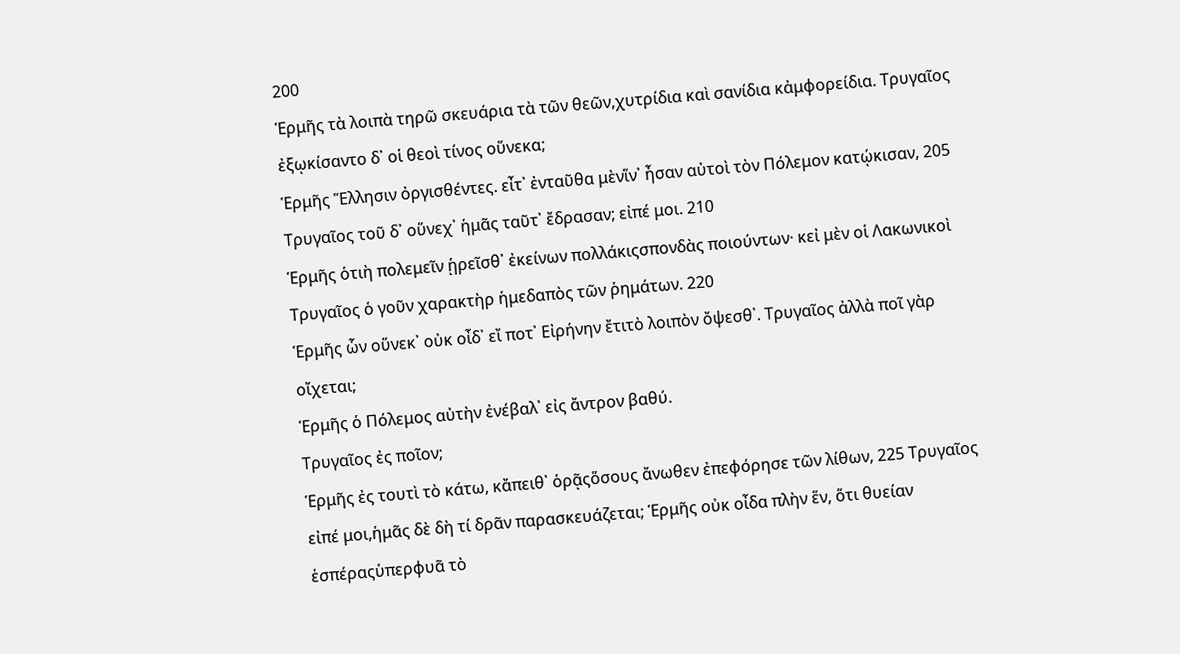200
Ἑρμῆς τὰ λοιπὰ τηρῶ σκευάρια τὰ τῶν θεῶν,χυτρίδια καὶ σανίδια κἀμφορείδια. Τρυγαῖος ἐξῳκίσαντο δ᾽ οἱ θεοὶ τίνος οὕνεκα;
Ἑρμῆς Ἕλλησιν ὀργισθέντες. εἶτ᾽ ἐνταῦθα μὲνἵν᾽ ἦσαν αὐτοὶ τὸν Πόλεμον κατῴκισαν, 205 Τρυγαῖος τοῦ δ᾽ οὕνεχ᾽ ἡμᾶς ταῦτ᾽ ἔδρασαν; εἰπέ μοι. 210
Ἑρμῆς ὁτιὴ πολεμεῖν ᾑρεῖσθ᾽ ἐκείνων πολλάκιςσπονδὰς ποιούντων· κεἰ μὲν οἱ Λακωνικοὶ Τρυγαῖος ὁ γοῦν χαρακτὴρ ἡμεδαπὸς τῶν ῥημάτων. 220
Ἑρμῆς ὧν οὕνεκ᾽ οὐκ οἶδ᾽ εἴ ποτ᾽ Εἰρήνην ἔτιτὸ λοιπὸν ὄψεσθ᾽. Τρυγαῖος ἀλλὰ ποῖ γὰρ οἴχεται;
Ἑρμῆς ὁ Πόλεμος αὐτὴν ἐνέβαλ᾽ εἰς ἄντρον βαθύ.
Τρυγαῖος ἐς ποῖον;
Ἑρμῆς ἐς τουτὶ τὸ κάτω, κἄπειθ᾽ ὁρᾷςὅσους ἄνωθεν ἐπεφόρησε τῶν λίθων, 225 Τρυγαῖος εἰπέ μοι,ἡμᾶς δὲ δὴ τί δρᾶν παρασκευάζεται; Ἑρμῆς οὐκ οἶδα πλὴν ἕν, ὅτι θυείαν ἑσπέραςὑπερφυᾶ τὸ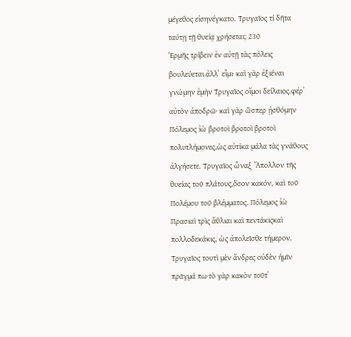μέγεθος εἰσηνέγκατο. Τρυγαῖος τί δῆτα ταύτῃ τῇ θυείᾳ χρήσεται; 230
Ἑρμῆς τρίβειν ἐν αὐτῇ τὰς πόλεις βουλεύεται.ἀλλ᾽ εἶμι· καὶ γὰρ ἐξιέναι γνώμην ἐμὴν Τρυγαῖος οἴμοι δείλαιος.φέρ᾽ αὐτὸν ἀποδρῶ· καὶ γὰρ ὥσπερ ᾐσθόμην Πόλεμος ἰὼ βροτοὶ βροτοὶ βροτοὶ πολυτλήμονες,ὡς αὐτίκα μάλα τὰς γνάθους ἀλγήσετε. Τρυγαῖος ὦναξ Ἄπολλον τῆς θυείας τοῦ πλάτους,ὅσον κακόν, καὶ τοῦ Πολέμου τοῦ βλέμματος. Πόλεμος ἰὼ Πρασιαὶ τρὶς ἄθλιαι καὶ πεντάκιςκαὶ πολλοδεκάκις, ὡς ἀπολεῖσθε τήμερον. Τρυγαῖος τουτὶ μὲν ἄνδρες οὐδὲν ἡμῖν πρᾶγμά πω·τὸ γὰρ κακὸν τοῦτ᾽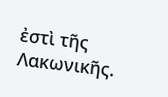ἐστὶ τῆς Λακωνικῆς.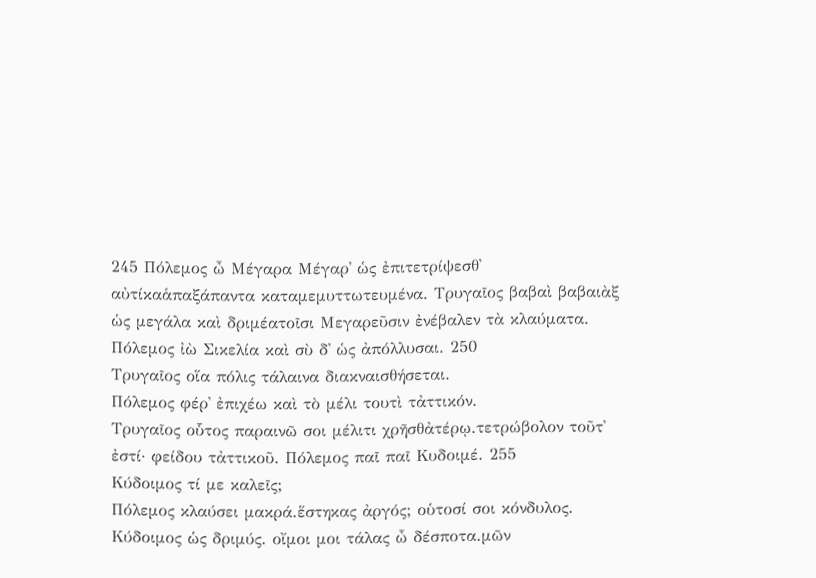245 Πόλεμος ὦ Μέγαρα Μέγαρ᾽ ὡς ἐπιτετρίψεσθ᾽ αὐτίκαἁπαξάπαντα καταμεμυττωτευμένα. Τρυγαῖος βαβαὶ βαβαιὰξ ὡς μεγάλα καὶ δριμέατοῖσι Μεγαρεῦσιν ἐνέβαλεν τὰ κλαύματα. Πόλεμος ἰὼ Σικελία καὶ σὺ δ᾽ ὡς ἀπόλλυσαι. 250
Τρυγαῖος οἵα πόλις τάλαινα διακναισθήσεται.
Πόλεμος φέρ᾽ ἐπιχέω καὶ τὸ μέλι τουτὶ τἀττικόν.
Τρυγαῖος οὗτος παραινῶ σοι μέλιτι χρῆσθἀτέρῳ.τετρώβολον τοῦτ᾽ ἐστί· φείδου τἀττικοῦ. Πόλεμος παῖ παῖ Κυδοιμέ. 255
Κύδοιμος τί με καλεῖς;
Πόλεμος κλαύσει μακρά.ἕστηκας ἀργός; οὑτοσί σοι κόνδυλος. Κύδοιμος ὡς δριμύς. οἴμοι μοι τάλας ὦ δέσποτα.μῶν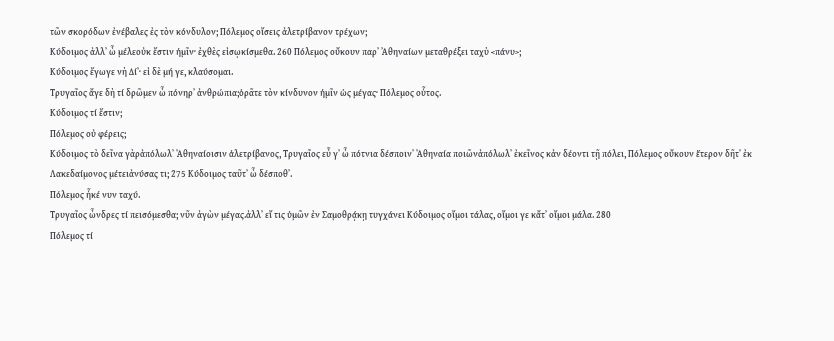τῶν σκορόδων ἐνέβαλες ἐς τὸν κόνδυλον; Πόλεμος οἴσεις ἀλετρίβανον τρέχων;
Κύδοιμος ἀλλ᾽ ὦ μέλεοὐκ ἔστιν ἡμῖν· ἐχθὲς εἰσῳκίσμεθα. 260 Πόλεμος οὔκουν παρ᾽ Ἀθηναίων μεταθρέξει ταχὺ <πάνυ>;
Κύδοιμος ἔγωγε νὴ Δί᾽· εἰ δὲ μή γε, κλαύσομαι.
Τρυγαῖος ἄγε δὴ τί δρῶμεν ὦ πόνηρ᾽ ἀνθρώπια;ὁρᾶτε τὸν κίνδυνον ἡμῖν ὡς μέγας· Πόλεμος οὗτος.
Κύδοιμος τί ἔστιν;
Πόλεμος οὐ φέρεις;
Κύδοιμος τὸ δεῖνα γὰρἀπόλωλ᾽ Ἀθηναίοισιν ἁλετρίβανος, Τρυγαῖος εὖ γ᾽ ὦ πότνια δέσποιν᾽ Ἀθηναία ποιῶνἀπόλωλ᾽ ἐκεῖνος κἀν δέοντι τῇ πόλει, Πόλεμος οὔκουν ἕτερον δῆτ᾽ ἐκ Λακεδαίμονος μέτειἀνύσας τι; 275 Κύδοιμος ταῦτ᾽ ὦ δέσποθ᾽.
Πόλεμος ἧκέ νυν ταχύ.
Τρυγαῖος ὦνδρες τί πεισόμεσθα; νῦν ἀγὼν μέγας.ἀλλ᾽ εἴ τις ὑμῶν ἐν Σαμοθρᾴκῃ τυγχάνει Κύδοιμος οἴμοι τάλας, οἴμοι γε κἄτ᾽ οἴμοι μάλα. 280
Πόλεμος τί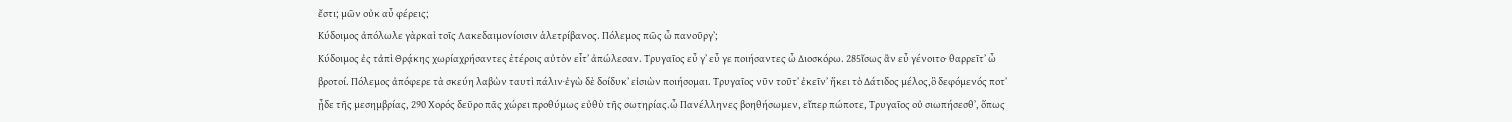ἔστι; μῶν οὐκ αὖ φέρεις;
Κύδοιμος ἀπόλωλε γὰρκαὶ τοῖς Λακεδαιμονίοισιν ἁλετρίβανος. Πόλεμος πῶς ὦ πανοῦργ᾽;
Κύδοιμος ἐς τἀπὶ Θρᾴκης χωρίαχρήσαντες ἑτέροις αὐτὸν εἶτ᾽ ἀπώλεσαν. Τρυγαῖος εὖ γ᾽ εὖ γε ποιήσαντες ὦ Διοσκόρω. 285ἴσως ἂν εὖ γένοιτο· θαρρεῖτ᾽ ὦ βροτοί. Πόλεμος ἀπόφερε τὰ σκεύη λαβὼν ταυτὶ πάλιν·ἐγὼ δὲ δοίδυκ᾽ εἰσιὼν ποιήσομαι. Τρυγαῖος νῦν τοῦτ᾽ ἐκεῖν᾽ ἥκει τὸ Δάτιδος μέλος,ὃ δεφόμενός ποτ᾽ ᾖδε τῆς μεσημβρίας, 290 Χορός δεῦρο πᾶς χώρει προθύμως εὐθὺ τῆς σωτηρίας.ὦ Πανέλληνες βοηθήσωμεν, εἴπερ πώποτε, Τρυγαῖος οὐ σιωπήσεσθ᾽, ὅπως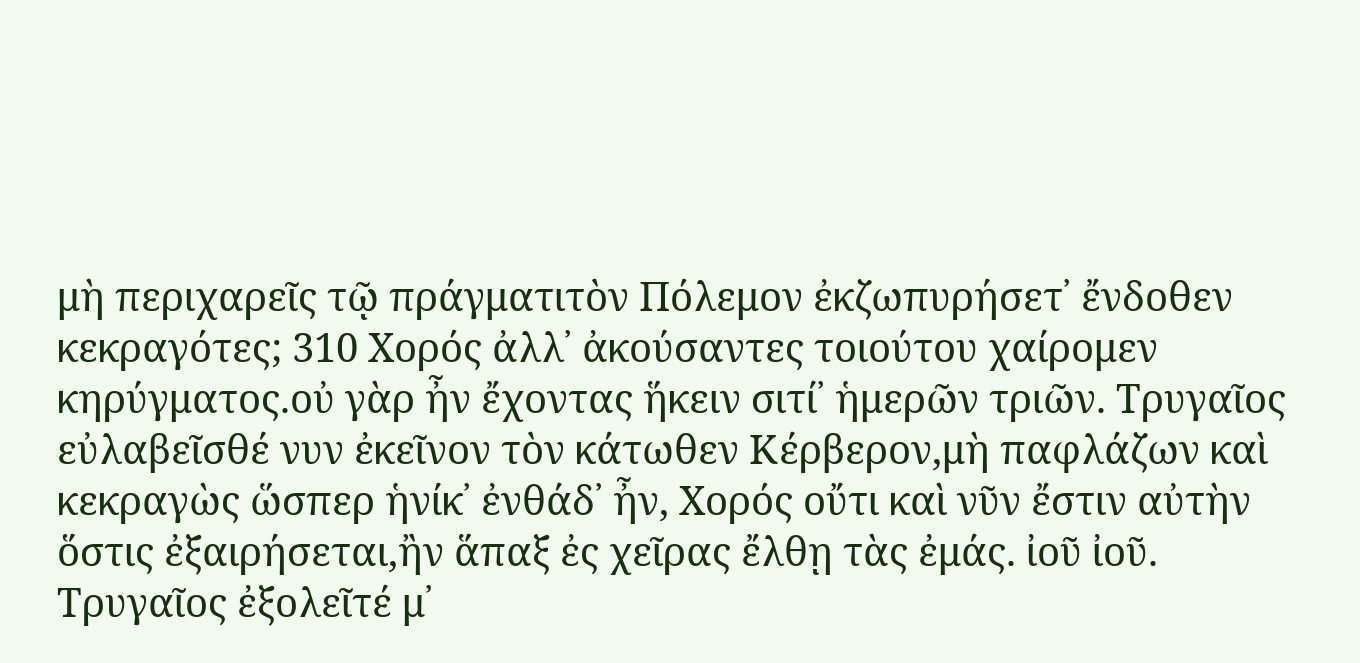μὴ περιχαρεῖς τῷ πράγματιτὸν Πόλεμον ἐκζωπυρήσετ᾽ ἔνδοθεν κεκραγότες; 310 Χορός ἀλλ᾽ ἀκούσαντες τοιούτου χαίρομεν κηρύγματος.οὐ γὰρ ἦν ἔχοντας ἥκειν σιτί᾽ ἡμερῶν τριῶν. Τρυγαῖος εὐλαβεῖσθέ νυν ἐκεῖνον τὸν κάτωθεν Κέρβερον,μὴ παφλάζων καὶ κεκραγὼς ὥσπερ ἡνίκ᾽ ἐνθάδ᾽ ἦν, Χορός οὔτι καὶ νῦν ἔστιν αὐτὴν ὅστις ἐξαιρήσεται,ἢν ἅπαξ ἐς χεῖρας ἔλθῃ τὰς ἐμάς. ἰοῦ ἰοῦ. Τρυγαῖος ἐξολεῖτέ μ᾽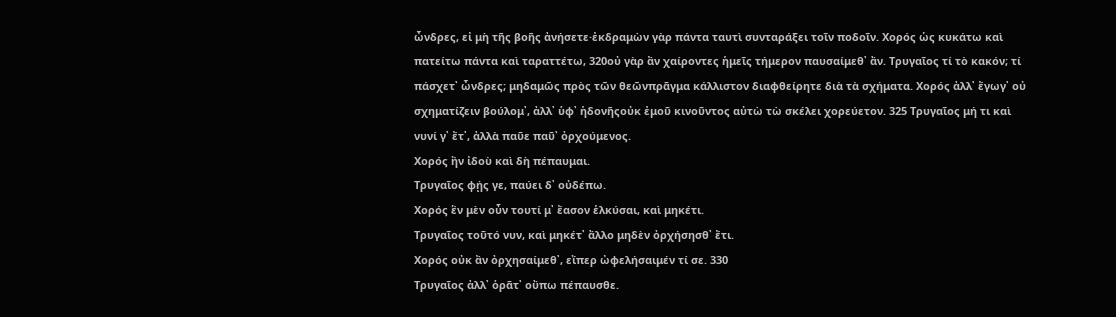ὦνδρες, εἰ μὴ τῆς βοῆς ἀνήσετε·ἐκδραμὼν γὰρ πάντα ταυτὶ συνταράξει τοῖν ποδοῖν. Χορός ὡς κυκάτω καὶ πατείτω πάντα καὶ ταραττέτω, 320οὐ γὰρ ἂν χαίροντες ἡμεῖς τήμερον παυσαίμεθ᾽ ἄν. Τρυγαῖος τί τὸ κακόν; τί πάσχετ᾽ ὦνδρες; μηδαμῶς πρὸς τῶν θεῶνπρᾶγμα κάλλιστον διαφθείρητε διὰ τὰ σχήματα. Χορός ἀλλ᾽ ἔγωγ᾽ οὐ σχηματίζειν βούλομ᾽, ἀλλ᾽ ὑφ᾽ ἡδονῆςοὐκ ἐμοῦ κινοῦντος αὐτὼ τὼ σκέλει χορεύετον. 325 Τρυγαῖος μή τι καὶ νυνί γ᾽ ἔτ᾽, ἀλλὰ παῦε παῦ᾽ ὀρχούμενος.
Χορός ἢν ἰδοὺ καὶ δὴ πέπαυμαι.
Τρυγαῖος φῄς γε, παύει δ᾽ οὐδέπω.
Χορός ἓν μὲν οὖν τουτί μ᾽ ἔασον ἑλκύσαι, καὶ μηκέτι.
Τρυγαῖος τοῦτό νυν, καὶ μηκέτ᾽ ἄλλο μηδὲν ὀρχήσησθ᾽ ἔτι.
Χορός οὐκ ἂν ὀρχησαίμεθ᾽, εἴπερ ὠφελήσαιμέν τί σε. 330
Τρυγαῖος ἀλλ᾽ ὁρᾶτ᾽ οὔπω πέπαυσθε.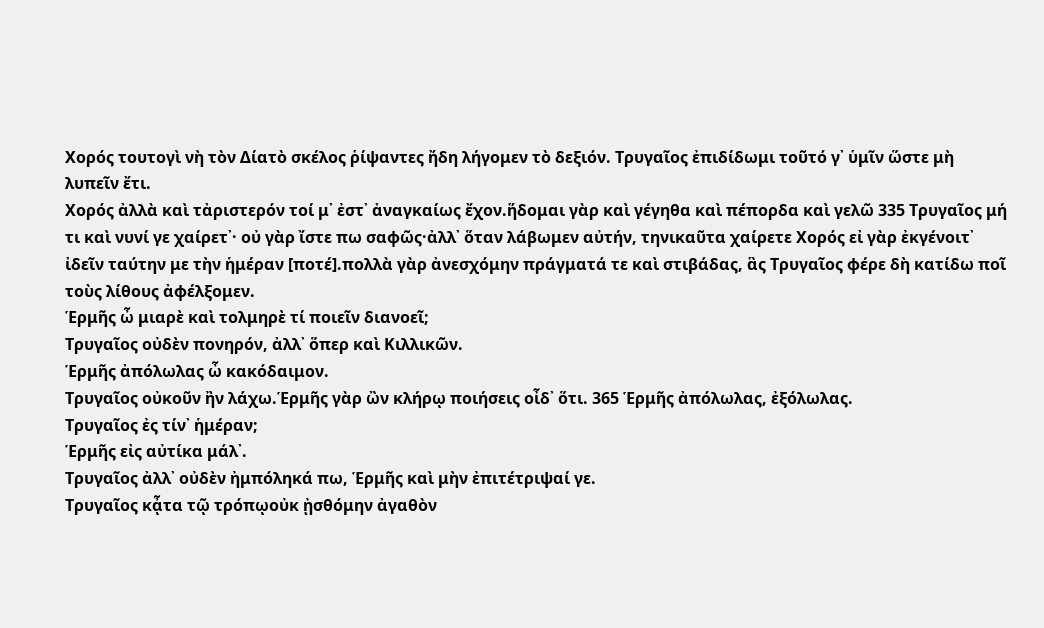Χορός τουτογὶ νὴ τὸν Δίατὸ σκέλος ῥίψαντες ἤδη λήγομεν τὸ δεξιόν. Τρυγαῖος ἐπιδίδωμι τοῦτό γ᾽ ὑμῖν ὥστε μὴ λυπεῖν ἔτι.
Χορός ἀλλὰ καὶ τἀριστερόν τοί μ᾽ ἐστ᾽ ἀναγκαίως ἔχον.ἥδομαι γὰρ καὶ γέγηθα καὶ πέπορδα καὶ γελῶ 335 Τρυγαῖος μή τι καὶ νυνί γε χαίρετ᾽· οὐ γὰρ ἴστε πω σαφῶς·ἀλλ᾽ ὅταν λάβωμεν αὐτήν, τηνικαῦτα χαίρετε Χορός εἰ γὰρ ἐκγένοιτ᾽ ἰδεῖν ταύτην με τὴν ἡμέραν [ποτέ].πολλὰ γὰρ ἀνεσχόμην πράγματά τε καὶ στιβάδας, ἃς Τρυγαῖος φέρε δὴ κατίδω ποῖ τοὺς λίθους ἀφέλξομεν.
Ἑρμῆς ὦ μιαρὲ καὶ τολμηρὲ τί ποιεῖν διανοεῖ;
Τρυγαῖος οὐδὲν πονηρόν, ἀλλ᾽ ὅπερ καὶ Κιλλικῶν.
Ἑρμῆς ἀπόλωλας ὦ κακόδαιμον.
Τρυγαῖος οὐκοῦν ἢν λάχω.Ἑρμῆς γὰρ ὢν κλήρῳ ποιήσεις οἶδ᾽ ὅτι. 365 Ἑρμῆς ἀπόλωλας, ἐξόλωλας.
Τρυγαῖος ἐς τίν᾽ ἡμέραν;
Ἑρμῆς εἰς αὐτίκα μάλ᾽.
Τρυγαῖος ἀλλ᾽ οὐδὲν ἠμπόληκά πω, Ἑρμῆς καὶ μὴν ἐπιτέτριψαί γε.
Τρυγαῖος κᾆτα τῷ τρόπῳοὐκ ᾐσθόμην ἀγαθὸν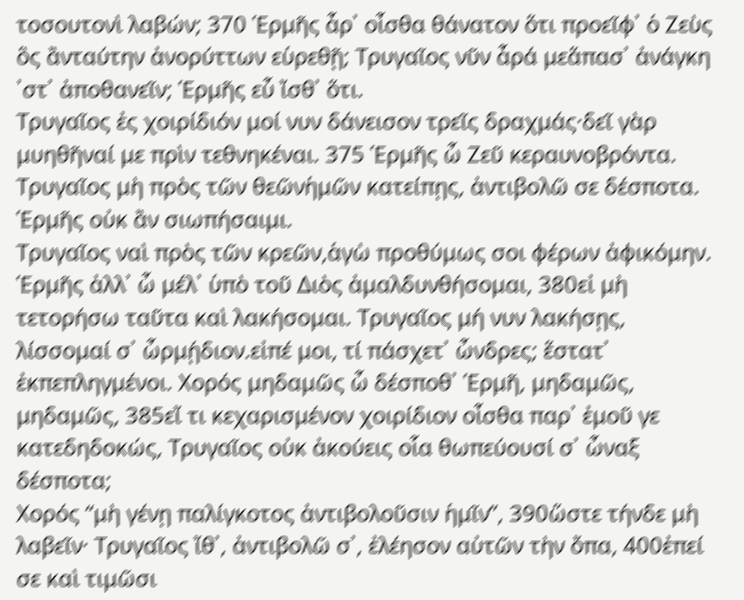τοσουτονὶ λαβών; 370 Ἑρμῆς ἆρ᾽ οἶσθα θάνατον ὅτι προεῖφ᾽ ὁ Ζεὺς ὃς ἂνταύτην ἀνορύττων εὑρεθῇ; Τρυγαῖος νῦν ἆρά μεἅπασ᾽ ἀνάγκη ᾽στ᾽ ἀποθανεῖν; Ἑρμῆς εὖ ἴσθ᾽ ὅτι.
Τρυγαῖος ἐς χοιρίδιόν μοί νυν δάνεισον τρεῖς δραχμάς·δεῖ γὰρ μυηθῆναί με πρὶν τεθνηκέναι. 375 Ἑρμῆς ὦ Ζεῦ κεραυνοβρόντα.
Τρυγαῖος μὴ πρὸς τῶν θεῶνἡμῶν κατείπῃς, ἀντιβολῶ σε δέσποτα. Ἑρμῆς οὐκ ἂν σιωπήσαιμι.
Τρυγαῖος ναὶ πρὸς τῶν κρεῶν,ἁγὼ προθύμως σοι φέρων ἀφικόμην. Ἑρμῆς ἀλλ᾽ ὦ μέλ᾽ ὑπὸ τοῦ Διὸς ἀμαλδυνθήσομαι, 380εἰ μὴ τετορήσω ταῦτα καὶ λακήσομαι. Τρυγαῖος μή νυν λακήσῃς, λίσσομαί σ᾽ ὦρμῄδιον.εἰπέ μοι, τί πάσχετ᾽ ὦνδρες; ἕστατ᾽ ἐκπεπληγμένοι. Χορός μηδαμῶς ὦ δέσποθ᾽ Ἑρμῆ, μηδαμῶς, μηδαμῶς, 385εἴ τι κεχαρισμένον χοιρίδιον οἶσθα παρ᾽ ἐμοῦ γε κατεδηδοκώς, Τρυγαῖος οὐκ ἀκούεις οἷα θωπεύουσί σ᾽ ὦναξ δέσποτα;
Χορός “μὴ γένῃ παλίγκοτος ἀντιβολοῦσιν ἡμῖν”, 390ὥστε τήνδε μὴ λαβεῖν· Τρυγαῖος ἴθ᾽, ἀντιβολῶ σ᾽, ἐλέησον αὐτῶν τὴν ὄπα, 400ἐπεί σε καὶ τιμῶσι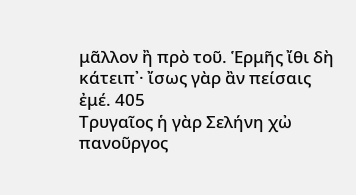μᾶλλον ἢ πρὸ τοῦ. Ἑρμῆς ἴθι δὴ κάτειπ᾽· ἴσως γὰρ ἂν πείσαις ἐμέ. 405
Τρυγαῖος ἡ γὰρ Σελήνη χὠ πανοῦργος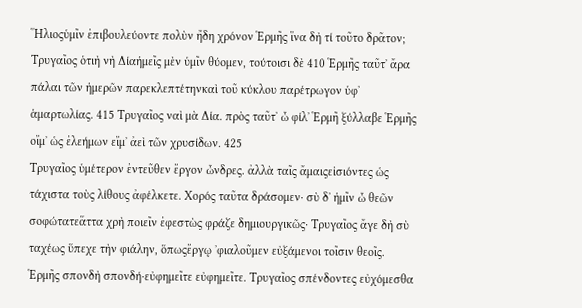Ἥλιοςὑμῖν ἐπιβουλεύοντε πολὺν ἤδη χρόνον Ἑρμῆς ἵνα δὴ τί τοῦτο δρᾶτον;
Τρυγαῖος ὁτιὴ νὴ Δίαἡμεῖς μὲν ὑμῖν θύομεν, τούτοισι δὲ 410 Ἑρμῆς ταῦτ᾽ ἄρα πάλαι τῶν ἡμερῶν παρεκλεπτέτηνκαὶ τοῦ κύκλου παρέτρωγον ὑφ᾽ ἁμαρτωλίας. 415 Τρυγαῖος ναὶ μὰ Δία. πρὸς ταῦτ᾽ ὦ φίλ᾽ Ἑρμῆ ξύλλαβε Ἑρμῆς οἴμ᾽ ὡς ἐλεήμων εἴμ᾽ ἀεὶ τῶν χρυσίδων. 425
Τρυγαῖος ὑμέτερον ἐντεῦθεν ἔργον ὦνδρες. ἀλλὰ ταῖς ἄμαιςεἰσιόντες ὡς τάχιστα τοὺς λίθους ἀφέλκετε. Χορός ταῦτα δράσομεν· σὺ δ᾽ ἡμῖν ὦ θεῶν σοφώτατεἅττα χρὴ ποιεῖν ἐφεστὼς φράζε δημιουργικῶς· Τρυγαῖος ἄγε δὴ σὺ ταχέως ὕπεχε τὴν φιάλην, ὅπωςἔργῳ ᾽φιαλοῦμεν εὐξάμενοι τοῖσιν θεοῖς. Ἑρμῆς σπονδὴ σπονδή·εὐφημεῖτε εὐφημεῖτε. Τρυγαῖος σπένδοντες εὐχόμεσθα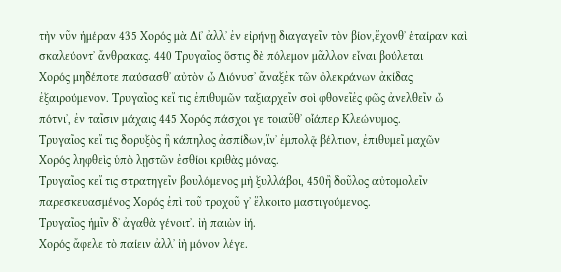τὴν νῦν ἡμέραν 435 Χορός μὰ Δί᾽ ἀλλ᾽ ἐν εἰρήνῃ διαγαγεῖν τὸν βίον,ἔχονθ᾽ ἑταίραν καὶ σκαλεύοντ᾽ ἄνθρακας. 440 Τρυγαῖος ὅστις δὲ πόλεμον μᾶλλον εἶναι βούλεται
Χορός μηδέποτε παύσασθ᾽ αὐτὸν ὦ Διόνυσ᾽ ἄναξἐκ τῶν ὀλεκράνων ἀκίδας ἐξαιρούμενον. Τρυγαῖος κεἴ τις ἐπιθυμῶν ταξιαρχεῖν σοὶ φθονεῖἐς φῶς ἀνελθεῖν ὦ πότνι᾽, ἐν ταῖσιν μάχαις 445 Χορός πάσχοι γε τοιαῦθ᾽ οἷάπερ Κλεώνυμος.
Τρυγαῖος κεἴ τις δορυξὸς ἢ κάπηλος ἀσπίδων,ἵν᾽ ἐμπολᾷ βέλτιον, ἐπιθυμεῖ μαχῶν Χορός ληφθεὶς ὑπὸ λῃστῶν ἐσθίοι κριθὰς μόνας.
Τρυγαῖος κεἴ τις στρατηγεῖν βουλόμενος μὴ ξυλλάβοι, 450ἢ δοῦλος αὐτομολεῖν παρεσκευασμένος Χορός ἐπὶ τοῦ τροχοῦ γ᾽ ἕλκοιτο μαστιγούμενος.
Τρυγαῖος ἡμῖν δ᾽ ἀγαθὰ γένοιτ᾽. ἰὴ παιὼν ἰή.
Χορός ἄφελε τὸ παίειν ἀλλ᾽ ἰὴ μόνον λέγε.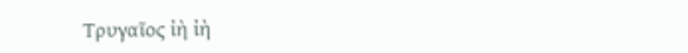Τρυγαῖος ἰὴ ἰὴ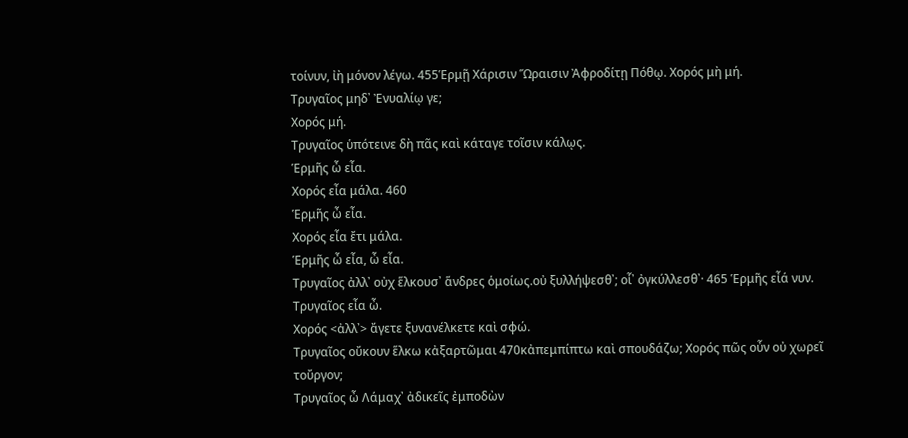τοίνυν, ἰὴ μόνον λέγω. 455Ἑρμῇ Χάρισιν Ὥραισιν Ἀφροδίτῃ Πόθῳ. Χορός μὴ μή.
Τρυγαῖος μηδ᾽ Ἐνυαλίῳ γε;
Χορός μή.
Τρυγαῖος ὑπότεινε δὴ πᾶς καὶ κάταγε τοῖσιν κάλῳς.
Ἑρμῆς ὦ εἶα.
Χορός εἶα μάλα. 460
Ἑρμῆς ὦ εἶα.
Χορός εἶα ἔτι μάλα.
Ἑρμῆς ὦ εἶα, ὦ εἶα.
Τρυγαῖος ἀλλ᾽ οὐχ ἕλκουσ᾽ ἅνδρες ὁμοίως.οὐ ξυλλήψεσθ᾽; οἷ᾽ ὀγκύλλεσθ᾽· 465 Ἑρμῆς εἶά νυν.
Τρυγαῖος εἶα ὦ.
Χορός <ἀλλ᾽> ἄγετε ξυνανέλκετε καὶ σφώ.
Τρυγαῖος οὔκουν ἕλκω κἀξαρτῶμαι 470κἀπεμπίπτω καὶ σπουδάζω; Χορός πῶς οὖν οὐ χωρεῖ τοὔργον;
Τρυγαῖος ὦ Λάμαχ᾽ ἀδικεῖς ἐμποδὼν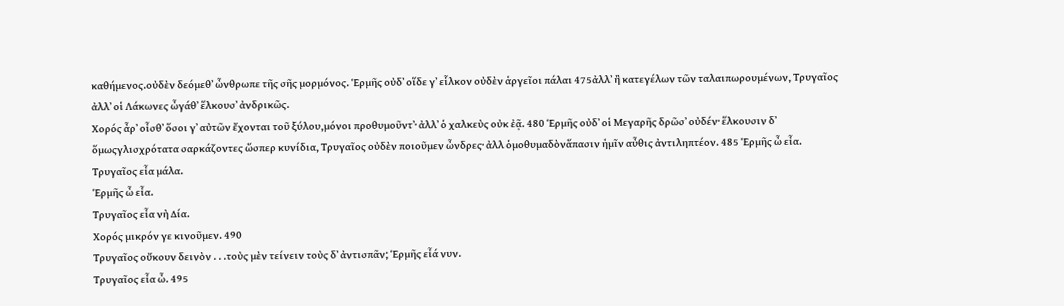καθήμενος.οὐδὲν δεόμεθ᾽ ὦνθρωπε τῆς σῆς μορμόνος. Ἑρμῆς οὐδ᾽ οἵδε γ᾽ εἷλκον οὐδὲν ἁργεῖοι πάλαι 475ἀλλ᾽ ἢ κατεγέλων τῶν ταλαιπωρουμένων, Τρυγαῖος ἀλλ᾽ οἱ Λάκωνες ὦγάθ᾽ ἕλκουσ᾽ ἀνδρικῶς.
Χορός ἆρ᾽ οἶσθ᾽ ὅσοι γ᾽ αὐτῶν ἔχονται τοῦ ξύλου,μόνοι προθυμοῦντ᾽· ἀλλ᾽ ὁ χαλκεὺς οὐκ ἐᾷ. 480 Ἑρμῆς οὐδ᾽ οἱ Μεγαρῆς δρῶσ᾽ οὐδέν· ἕλκουσιν δ᾽ ὅμωςγλισχρότατα σαρκάζοντες ὥσπερ κυνίδια, Τρυγαῖος οὐδὲν ποιοῦμεν ὦνδρες· ἀλλ ὁμοθυμαδὸνἅπασιν ἡμῖν αὖθις ἀντιληπτέον. 485 Ἑρμῆς ὦ εἶα.
Τρυγαῖος εἶα μάλα.
Ἑρμῆς ὦ εἶα.
Τρυγαῖος εἶα νὴ Δία.
Χορός μικρόν γε κινοῦμεν. 490
Τρυγαῖος οὔκουν δεινὸν . . .τοὺς μὲν τείνειν τοὺς δ᾽ ἀντισπᾶν; Ἑρμῆς εἶά νυν.
Τρυγαῖος εἶα ὦ. 495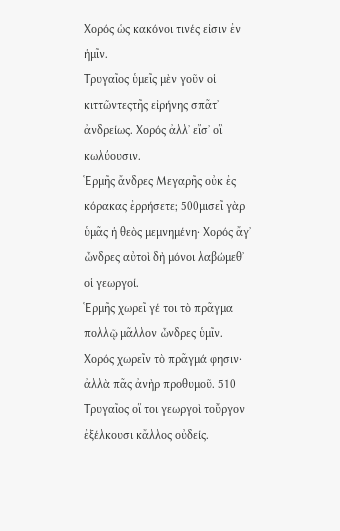Χορός ὡς κακόνοι τινές εἰσιν ἐν ἡμῖν.
Τρυγαῖος ὑμεῖς μὲν γοῦν οἱ κιττῶντεςτῆς εἰρήνης σπᾶτ᾽ ἀνδρείως. Χορός ἀλλ᾽ εἴσ᾽ οἳ κωλύουσιν.
Ἑρμῆς ἄνδρες Μεγαρῆς οὐκ ἐς κόρακας ἐρρήσετε; 500μισεῖ γὰρ ὑμᾶς ἡ θεὸς μεμνημένη· Χορός ἄγ᾽ ὦνδρες αὐτοὶ δὴ μόνοι λαβώμεθ᾽ οἱ γεωργοί.
Ἑρμῆς χωρεῖ γέ τοι τὸ πρᾶγμα πολλῷ μᾶλλον ὦνδρες ὑμῖν.
Χορός χωρεῖν τὸ πρᾶγμά φησιν· ἀλλὰ πᾶς ἀνὴρ προθυμοῦ. 510
Τρυγαῖος οἵ τοι γεωργοὶ τοὔργον ἐξέλκουσι κἄλλος οὐδείς.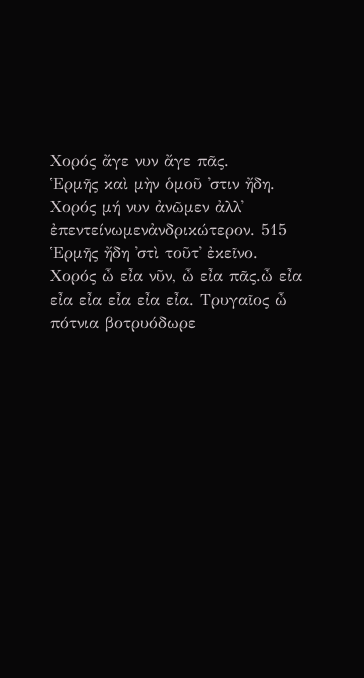Χορός ἄγε νυν ἄγε πᾶς.
Ἑρμῆς καὶ μὴν ὁμοῦ ᾽στιν ἤδη.
Χορός μή νυν ἀνῶμεν ἀλλ᾽ ἐπεντείνωμενἀνδρικώτερον. 515 Ἑρμῆς ἤδη ᾽στὶ τοῦτ᾽ ἐκεῖνο.
Χορός ὦ εἶα νῦν, ὦ εἶα πᾶς.ὦ εἶα εἶα εἶα εἶα εἶα εἶα. Τρυγαῖος ὦ πότνια βοτρυόδωρε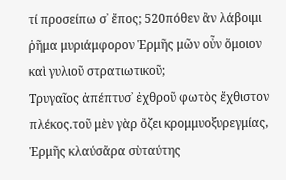τί προσείπω σ᾽ ἔπος; 520πόθεν ἂν λάβοιμι ῥῆμα μυριάμφορον Ἑρμῆς μῶν οὖν ὅμοιον καὶ γυλιοῦ στρατιωτικοῦ;
Τρυγαῖος ἀπέπτυσ᾽ ἐχθροῦ φωτὸς ἔχθιστον πλέκος.τοῦ μὲν γὰρ ὄζει κρομμυοξυρεγμίας, Ἑρμῆς κλαύσἄρα σὺταύτης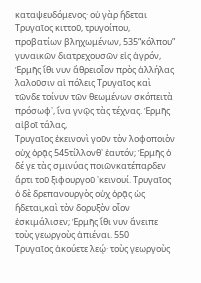καταψευδόμενος· οὐ γὰρ ἥδεται Τρυγαῖος κιττοῦ, τρυγοίπου, προβατίων βληχωμένων, 535“κόλπου” γυναικῶν διατρεχουσῶν εἰς ἀγρόν, Ἑρμῆς ἴθι νυν ἄθρειοἷον πρὸς ἀλλήλας λαλοῦσιν αἱ πόλεις Τρυγαῖος καὶ τῶνδε τοίνυν τῶν θεωμένων σκόπειτὰ πρόσωφ᾽, ἵνα γνῷς τὰς τέχνας. Ἑρμῆς αἰβοῖ τάλας,
Τρυγαῖος ἐκεινονὶ γοῦν τὸν λοφοποιὸν οὐχ ὁρᾷς 545τίλλονθ᾽ ἑαυτόν; Ἑρμῆς ὁ δέ γε τὰς σμινύας ποιῶνκατέπαρδεν ἄρτι τοῦ ξιφουργοῦ ᾽κεινουί. Τρυγαῖος ὁ δὲ δρεπανουργὸς οὐχ ὁρᾷς ὡς ἥδεται,καὶ τὸν δορυξὸν οἷον ἐσκιμάλισεν; Ἑρμῆς ἴθι νυν ἄνειπε τοὺς γεωργοὺς ἀπιέναι. 550
Τρυγαῖος ἀκούετε λεῴ· τοὺς γεωργοὺς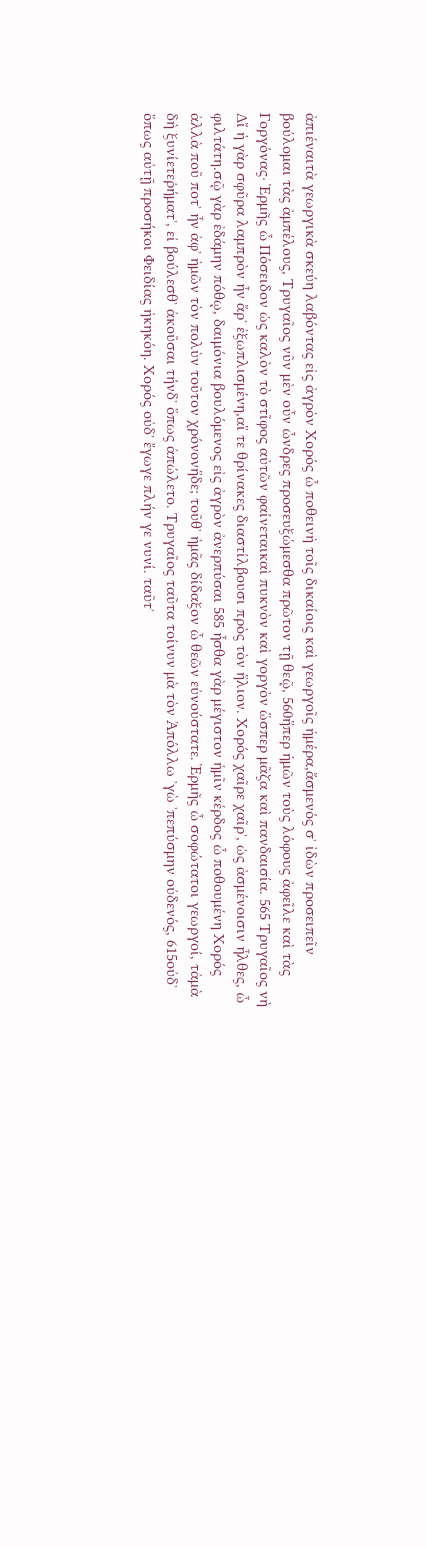ἀπιέναιτὰ γεωργικὰ σκεύη λαβόντας εἰς ἀγρὸν Χορός ὦ ποθεινὴ τοῖς δικαίοις καὶ γεωργοῖς ἡμέρα,ἄσμενός σ᾽ ἰδὼν προσειπεῖν βούλομαι τὰς ἀμπέλους, Τρυγαῖος νῦν μὲν οὖν ὦνδρες προσευξώμεσθα πρῶτον τῇ θεῷ, 560ἥπερ ἡμῶν τοὺς λόφους ἀφεῖλε καὶ τὰς Γοργόνας· Ἑρμῆς ὦ Πόσειδον ὡς καλὸν τὸ στῖφος αὐτῶν φαίνεταικαὶ πυκνὸν καὶ γοργὸν ὥσπερ μᾶζα καὶ πανδαισία. 565 Τρυγαῖος νὴ Δἴ ἡ γὰρ σφῦρα λαμπρὸν ἦν ἄρ᾽ ἐξωπλισμένη,αἵ τε θρίνακες διαστίλβουσι πρὸς τὸν ἥλιον. Χορός χαῖρε χαῖρ᾽, ὡς ἀσμένοισιν ἦλθες, ὦ φιλτάτη.σῷ γὰρ ἐδάμην πόθῳ, δαιμόνια βουλόμενος εἰς ἀγρὸν ἀνερπύσαι 585 ἦσθα γὰρ μέγιστον ἡμῖν κέρδος ὦ ποθουμένη Χορός ἀλλὰ ποῦ ποτ᾽ ἦν ἀφ᾽ ἡμῶν τὸν πολὺν τοῦτον χρόνονἥδε; τοῦθ᾽ ἡμᾶς δίδαξον ὦ θεῶν εὐνούστατε. Ἑρμῆς ὦ σοφώτατοι γεωργοί, τἀμὰ δὴ ξυνίετεῥήματ᾽, εἰ βούλεσθ᾽ ἀκοῦσαι τήνδ᾽ ὅπως ἀπώλετο. Τρυγαῖος ταῦτα τοίνυν μὰ τὸν Ἀπόλλω ᾽γὼ ᾽πεπύσμην οὐδενός, 615οὐδ᾽ ὅπως αὐτῇ προσήκοι Φειδίας ἠκηκόη. Χορός οὐδ᾽ ἔγωγε πλήν γε νυνί. ταῦτ᾽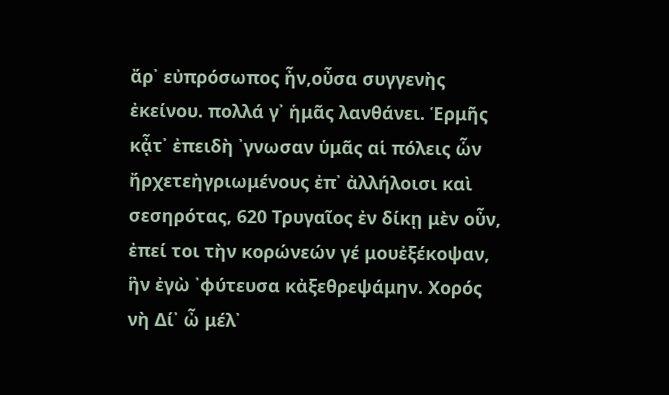ἄρ᾽ εὐπρόσωπος ἦν,οὖσα συγγενὴς ἐκείνου. πολλά γ᾽ ἡμᾶς λανθάνει. Ἑρμῆς κᾆτ᾽ ἐπειδὴ ᾽γνωσαν ὑμᾶς αἱ πόλεις ὧν ἤρχετεἠγριωμένους ἐπ᾽ ἀλλήλοισι καὶ σεσηρότας, 620 Τρυγαῖος ἐν δίκῃ μὲν οὖν, ἐπεί τοι τὴν κορώνεών γέ μουἐξέκοψαν, ἣν ἐγὼ ᾽φύτευσα κἀξεθρεψάμην. Χορός νὴ Δί᾽ ὦ μέλ᾽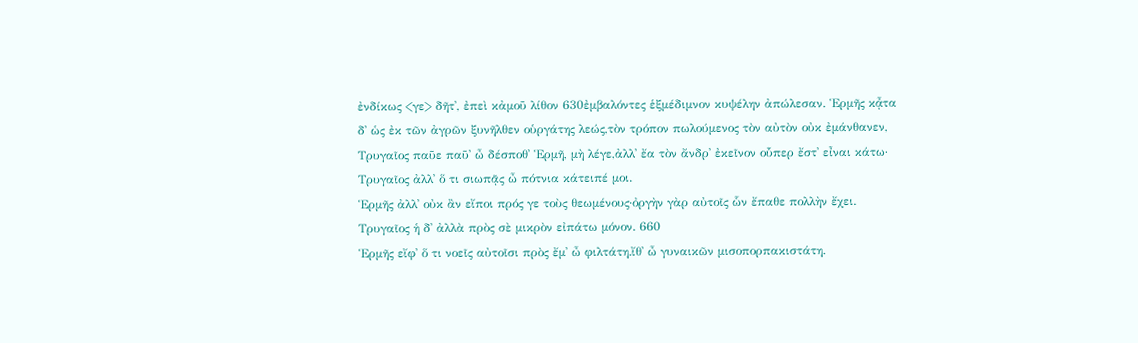ἐνδίκως <γε> δῆτ᾽, ἐπεὶ κἀμοῦ λίθον 630ἐμβαλόντες ἑξμέδιμνον κυψέλην ἀπώλεσαν. Ἑρμῆς κᾆτα δ᾽ ὡς ἐκ τῶν ἀγρῶν ξυνῆλθεν οὑργάτης λεώς,τὸν τρόπον πωλούμενος τὸν αὐτὸν οὐκ ἐμάνθανεν, Τρυγαῖος παῦε παῦ᾽ ὦ δέσποθ᾽ Ἑρμῆ, μὴ λέγε,ἀλλ᾽ ἔα τὸν ἄνδρ᾽ ἐκεῖνον οὗπερ ἔστ᾽ εἶναι κάτω· Τρυγαῖος ἀλλ᾽ ὅ τι σιωπᾷς ὦ πότνια κάτειπέ μοι.
Ἑρμῆς ἀλλ᾽ οὐκ ἂν εἴποι πρός γε τοὺς θεωμένους·ὀργὴν γὰρ αὐτοῖς ὧν ἔπαθε πολλὴν ἔχει. Τρυγαῖος ἡ δ᾽ ἀλλὰ πρὸς σὲ μικρὸν εἰπάτω μόνον. 660
Ἑρμῆς εἴφ᾽ ὅ τι νοεῖς αὐτοῖσι πρὸς ἔμ᾽ ὦ φιλτάτη.ἴθ᾽ ὦ γυναικῶν μισοπορπακιστάτη.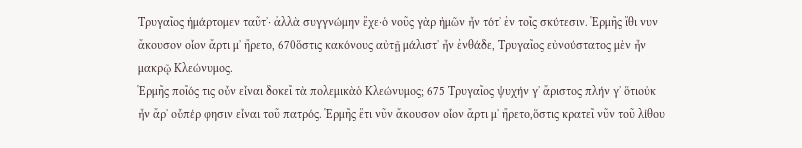Τρυγαῖος ἡμάρτομεν ταῦτ᾽· ἀλλὰ συγγνώμην ἔχε·ὁ νοῦς γὰρ ἡμῶν ἦν τότ᾽ ἐν τοῖς σκύτεσιν. Ἑρμῆς ἴθι νυν ἄκουσον οἷον ἄρτι μ᾽ ἤρετο, 670ὅστις κακόνους αὐτῇ μάλιστ᾽ ἦν ἐνθάδε, Τρυγαῖος εὐνούστατος μὲν ἦν μακρῷ Κλεώνυμος.
Ἑρμῆς ποῖός τις οὖν εἶναι δοκεῖ τὰ πολεμικὰὁ Κλεώνυμος; 675 Τρυγαῖος ψυχήν γ᾽ ἄριστος πλήν γ᾽ ὅτιοὐκ ἦν ἄρ᾽ οὗπέρ φησιν εἶναι τοῦ πατρός. Ἑρμῆς ἔτι νῦν ἄκουσον οἷον ἄρτι μ᾽ ἤρετο,ὅστις κρατεῖ νῦν τοῦ λίθου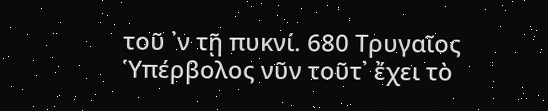τοῦ ᾽ν τῇ πυκνί. 680 Τρυγαῖος Ὑπέρβολος νῦν τοῦτ᾽ ἔχει τὸ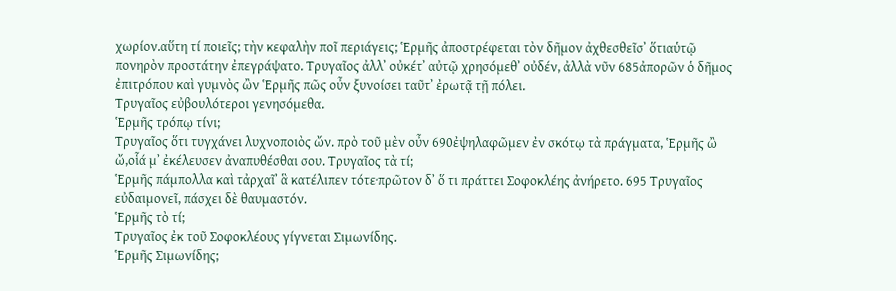χωρίον.αὕτη τί ποιεῖς; τὴν κεφαλὴν ποῖ περιάγεις; Ἑρμῆς ἀποστρέφεται τὸν δῆμον ἀχθεσθεῖσ᾽ ὅτιαὑτῷ πονηρὸν προστάτην ἐπεγράψατο. Τρυγαῖος ἀλλ᾽ οὐκέτ᾽ αὐτῷ χρησόμεθ᾽ οὐδέν, ἀλλὰ νῦν 685ἀπορῶν ὁ δῆμος ἐπιτρόπου καὶ γυμνὸς ὢν Ἑρμῆς πῶς οὖν ξυνοίσει ταῦτ᾽ ἐρωτᾷ τῇ πόλει.
Τρυγαῖος εὐβουλότεροι γενησόμεθα.
Ἑρμῆς τρόπῳ τίνι;
Τρυγαῖος ὅτι τυγχάνει λυχνοποιὸς ὤν. πρὸ τοῦ μὲν οὖν 690ἐψηλαφῶμεν ἐν σκότῳ τὰ πράγματα, Ἑρμῆς ὢ ὤ,οἷά μ᾽ ἐκέλευσεν ἀναπυθέσθαι σου. Τρυγαῖος τὰ τί;
Ἑρμῆς πάμπολλα καὶ τἀρχαῖ᾽ ἃ κατέλιπεν τότε·πρῶτον δ᾽ ὅ τι πράττει Σοφοκλέης ἀνήρετο. 695 Τρυγαῖος εὐδαιμονεῖ, πάσχει δὲ θαυμαστόν.
Ἑρμῆς τὸ τί;
Τρυγαῖος ἐκ τοῦ Σοφοκλέους γίγνεται Σιμωνίδης.
Ἑρμῆς Σιμωνίδης;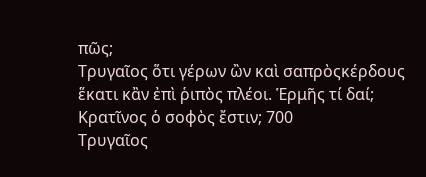πῶς;
Τρυγαῖος ὅτι γέρων ὢν καὶ σαπρὸςκέρδους ἕκατι κἂν ἐπὶ ῥιπὸς πλέοι. Ἑρμῆς τί δαί; Κρατῖνος ὁ σοφὸς ἔστιν; 700
Τρυγαῖος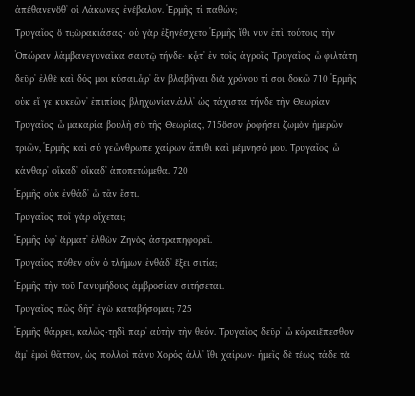ἀπέθανενὅθ᾽ οἱ Λάκωνες ἐνέβαλον. Ἑρμῆς τί παθών;
Τρυγαῖος ὅ τι;ὼρακιάσας· οὐ γὰρ ἐξηνέσχετο Ἑρμῆς ἴθι νυν ἐπὶ τούτοις τὴν Ὀπώραν λάμβανεγυναῖκα σαυτῷ τήνδε· κᾆτ᾽ ἐν τοῖς ἀγροῖς Τρυγαῖος ὦ φιλτάτη δεῦρ᾽ ἐλθὲ καὶ δός μοι κύσαι.ἆρ᾽ ἂν βλαβῆναι διὰ χρόνου τί σοι δοκῶ 710 Ἑρμῆς οὐκ εἴ γε κυκεῶν᾽ ἐπιπίοις βληχωνίαν.ἀλλ᾽ ὡς τάχιστα τήνδε τὴν Θεωρίαν Τρυγαῖος ὦ μακαρία βουλὴ σὺ τῆς Θεωρίας, 715ὅσον ῥοφήσει ζωμὸν ἡμερῶν τριῶν, Ἑρμῆς καὶ σύ γεὦνθρωπε χαίρων ἄπιθι καὶ μέμνησό μου. Τρυγαῖος ὦ κάνθαρ᾽ οἴκαδ᾽ οἴκαδ᾽ ἀποπετώμεθα. 720
Ἑρμῆς οὐκ ἐνθάδ᾽ ὦ τᾶν ἔστι.
Τρυγαῖος ποῖ γὰρ οἴχεται;
Ἑρμῆς ὑφ᾽ ἅρματ᾽ ἐλθὼν Ζηνὸς ἀστραπηφορεῖ.
Τρυγαῖος πόθεν οὖν ὁ τλήμων ἐνθάδ᾽ ἕξει σιτία;
Ἑρμῆς τὴν τοῦ Γανυμήδους ἀμβροσίαν σιτήσεται.
Τρυγαῖος πῶς δῆτ᾽ ἐγὼ καταβήσομαι; 725
Ἑρμῆς θάρρει, καλῶς·τῃδὶ παρ᾽ αὐτὴν τὴν θεόν. Τρυγαῖος δεῦρ᾽ ὦ κόραιἕπεσθον ἅμ᾽ ἐμοὶ θᾶττον, ὡς πολλοὶ πάνυ Χορός ἀλλ᾽ ἴθι χαίρων· ἡμεῖς δὲ τέως τάδε τὰ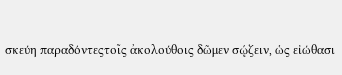σκεύη παραδόντεςτοῖς ἀκολούθοις δῶμεν σῴζειν, ὡς εἰώθασι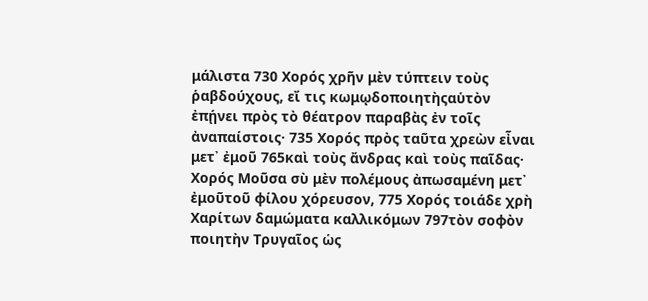μάλιστα 730 Χορός χρῆν μὲν τύπτειν τοὺς ῥαβδούχους, εἴ τις κωμῳδοποιητὴςαὑτὸν ἐπῄνει πρὸς τὸ θέατρον παραβὰς ἐν τοῖς ἀναπαίστοις· 735 Χορός πρὸς ταῦτα χρεὼν εἶναι μετ᾽ ἐμοῦ 765καὶ τοὺς ἄνδρας καὶ τοὺς παῖδας· Χορός Μοῦσα σὺ μὲν πολέμους ἀπωσαμένη μετ᾽ ἐμοῦτοῦ φίλου χόρευσον, 775 Χορός τοιάδε χρὴ Χαρίτων δαμώματα καλλικόμων 797τὸν σοφὸν ποιητὴν Τρυγαῖος ὡς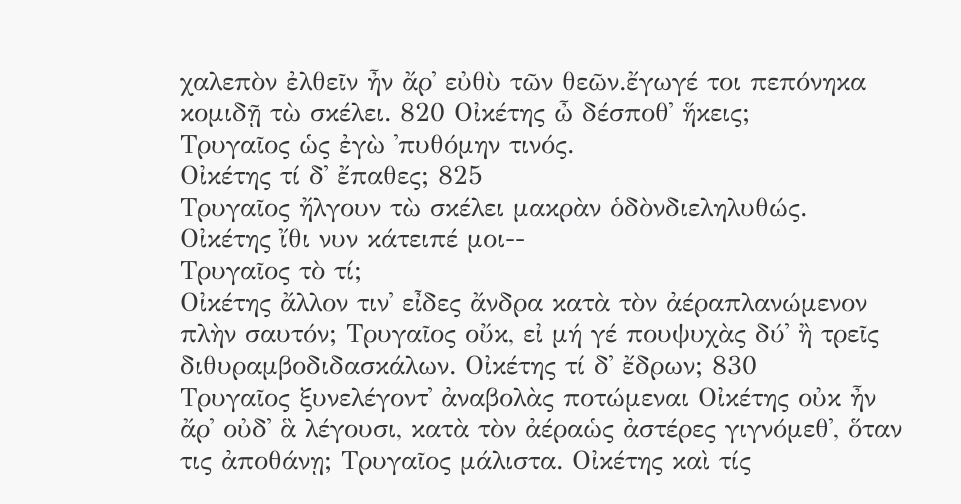χαλεπὸν ἐλθεῖν ἦν ἄρ᾽ εὐθὺ τῶν θεῶν.ἔγωγέ τοι πεπόνηκα κομιδῇ τὼ σκέλει. 820 Οἰκέτης ὦ δέσποθ᾽ ἥκεις;
Τρυγαῖος ὡς ἐγὼ ᾽πυθόμην τινός.
Οἰκέτης τί δ᾽ ἔπαθες; 825
Τρυγαῖος ἤλγουν τὼ σκέλει μακρὰν ὁδὸνδιεληλυθώς. Οἰκέτης ἴθι νυν κάτειπέ μοι--
Τρυγαῖος τὸ τί;
Οἰκέτης ἄλλον τιν᾽ εἶδες ἄνδρα κατὰ τὸν ἀέραπλανώμενον πλὴν σαυτόν; Τρυγαῖος οὔκ, εἰ μή γέ πουψυχὰς δύ᾽ ἢ τρεῖς διθυραμβοδιδασκάλων. Οἰκέτης τί δ᾽ ἔδρων; 830
Τρυγαῖος ξυνελέγοντ᾽ ἀναβολὰς ποτώμεναι Οἰκέτης οὐκ ἦν ἄρ᾽ οὐδ᾽ ἃ λέγουσι, κατὰ τὸν ἀέραὡς ἀστέρες γιγνόμεθ᾽, ὅταν τις ἀποθάνῃ; Τρυγαῖος μάλιστα. Οἰκέτης καὶ τίς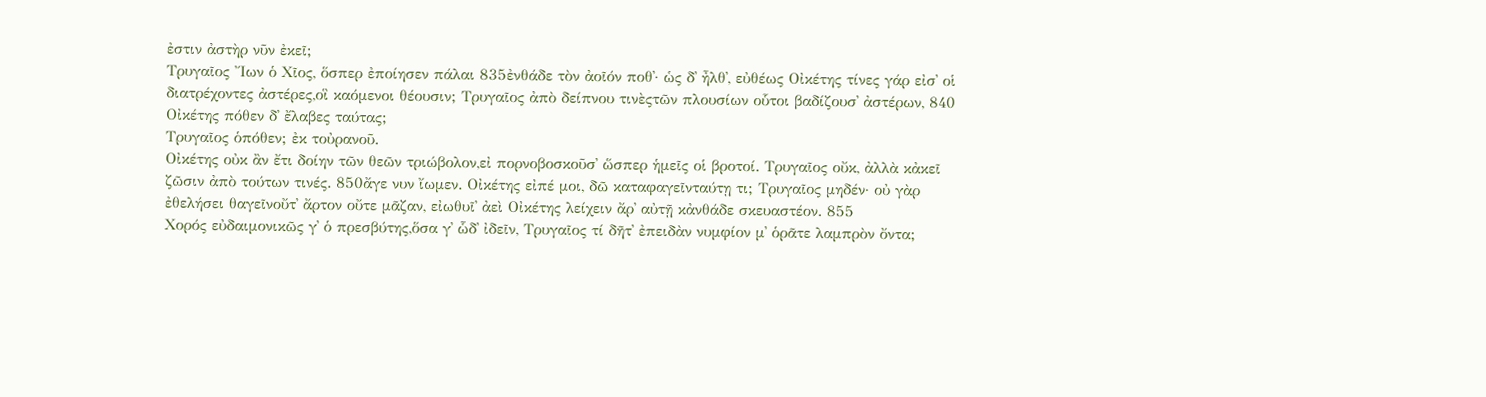ἐστιν ἀστὴρ νῦν ἐκεῖ;
Τρυγαῖος Ἴων ὁ Χῖος, ὅσπερ ἐποίησεν πάλαι 835ἐνθάδε τὸν ἀοῖόν ποθ᾽· ὡς δ᾽ ἦλθ᾽, εὐθέως Οἰκέτης τίνες γάρ εἰσ᾽ οἱ διατρέχοντες ἀστέρες,οἳ καόμενοι θέουσιν; Τρυγαῖος ἀπὸ δείπνου τινὲςτῶν πλουσίων οὗτοι βαδίζουσ᾽ ἀστέρων, 840 Οἰκέτης πόθεν δ᾽ ἔλαβες ταύτας;
Τρυγαῖος ὁπόθεν; ἐκ τοὐρανοῦ.
Οἰκέτης οὐκ ἂν ἔτι δοίην τῶν θεῶν τριώβολον,εἰ πορνοβοσκοῦσ᾽ ὥσπερ ἡμεῖς οἱ βροτοί. Τρυγαῖος οὔκ, ἀλλὰ κἀκεῖ ζῶσιν ἀπὸ τούτων τινές. 850ἄγε νυν ἴωμεν. Οἰκέτης εἰπέ μοι, δῶ καταφαγεῖνταύτῃ τι; Τρυγαῖος μηδέν· οὐ γὰρ ἐθελήσει θαγεῖνοὔτ᾽ ἄρτον οὔτε μᾶζαν, εἰωθυῖ᾽ ἀεὶ Οἰκέτης λείχειν ἄρ᾽ αὐτῇ κἀνθάδε σκευαστέον. 855
Χορός εὐδαιμονικῶς γ᾽ ὁ πρεσβύτης,ὅσα γ᾽ ὧδ᾽ ἰδεῖν, Τρυγαῖος τί δῆτ᾽ ἐπειδὰν νυμφίον μ᾽ ὁρᾶτε λαμπρὸν ὄντα;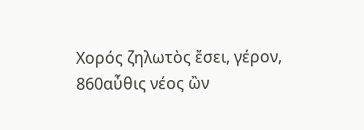Χορός ζηλωτὸς ἔσει, γέρον, 860αὖθις νέος ὢν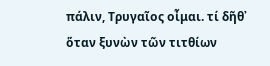πάλιν, Τρυγαῖος οἶμαι. τί δῆθ᾽ ὅταν ξυνὼν τῶν τιτθίων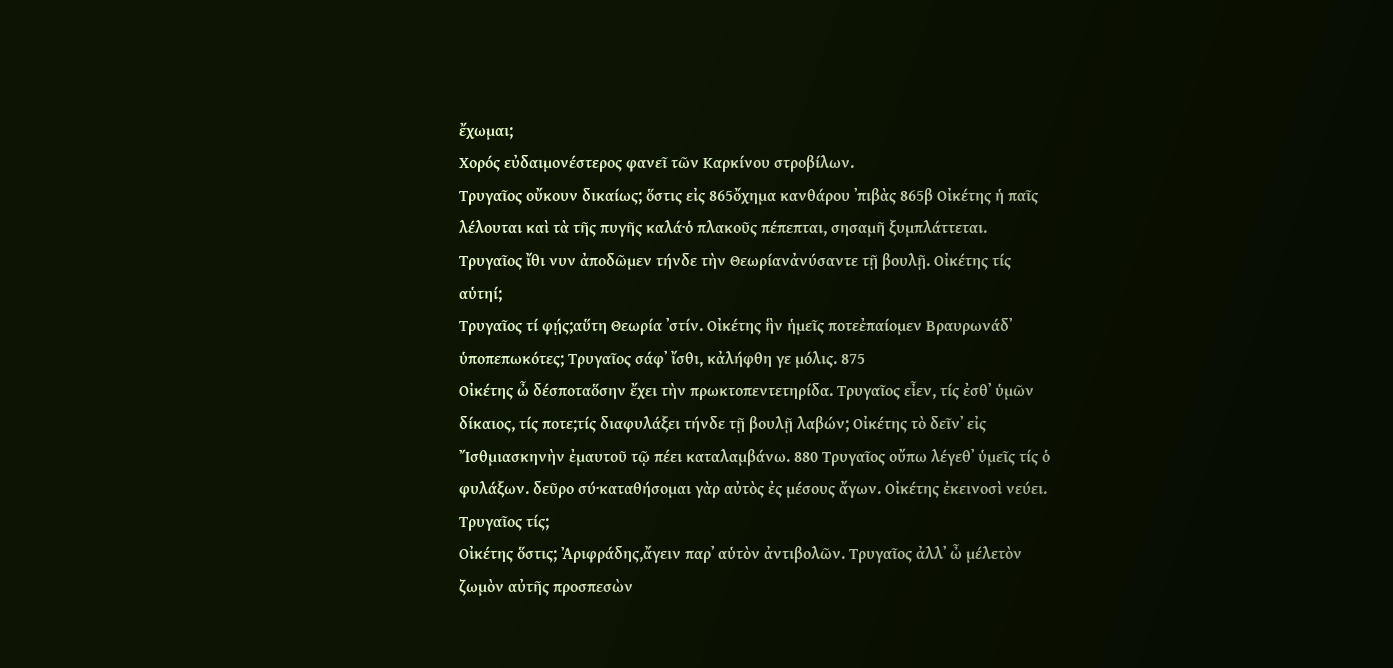ἔχωμαι;
Χορός εὐδαιμονέστερος φανεῖ τῶν Καρκίνου στροβίλων.
Τρυγαῖος οὔκουν δικαίως; ὅστις εἰς 865ὄχημα κανθάρου ᾽πιβὰς 865β Οἰκέτης ἡ παῖς λέλουται καὶ τὰ τῆς πυγῆς καλά·ὁ πλακοῦς πέπεπται, σησαμῆ ξυμπλάττεται. Τρυγαῖος ἴθι νυν ἀποδῶμεν τήνδε τὴν Θεωρίανἀνύσαντε τῇ βουλῇ. Οἰκέτης τίς αὑτηί;
Τρυγαῖος τί φῄς;αὕτη Θεωρία ᾽στίν. Οἰκέτης ἣν ἡμεῖς ποτεἐπαίομεν Βραυρωνάδ᾽ ὑποπεπωκότες; Τρυγαῖος σάφ᾽ ἴσθι, κἀλήφθη γε μόλις. 875
Οἰκέτης ὦ δέσποταὅσην ἔχει τὴν πρωκτοπεντετηρίδα. Τρυγαῖος εἶεν, τίς ἐσθ᾽ ὑμῶν δίκαιος, τίς ποτε;τίς διαφυλάξει τήνδε τῇ βουλῇ λαβών; Οἰκέτης τὸ δεῖν᾽ εἰς Ἴσθμιασκηνὴν ἐμαυτοῦ τῷ πέει καταλαμβάνω. 880 Τρυγαῖος οὔπω λέγεθ᾽ ὑμεῖς τίς ὁ φυλάξων. δεῦρο σύ·καταθήσομαι γὰρ αὐτὸς ἐς μέσους ἄγων. Οἰκέτης ἐκεινοσὶ νεύει.
Τρυγαῖος τίς;
Οἰκέτης ὅστις; Ἀριφράδης,ἄγειν παρ᾽ αὑτὸν ἀντιβολῶν. Τρυγαῖος ἀλλ᾽ ὦ μέλετὸν ζωμὸν αὐτῆς προσπεσὼν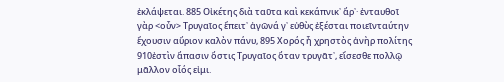ἐκλάψεται. 885 Οἰκέτης διὰ ταῦτα καὶ κεκάπνικ᾽ ἄρ᾽· ἐνταυθοῖ γὰρ <οὖν> Τρυγαῖος ἔπειτ᾽ ἀγῶνά γ᾽ εὐθὺς ἐξέσται ποιεῖνταύτην ἔχουσιν αὔριον καλὸν πάνυ, 895 Χορός ἦ χρηστὸς ἀνὴρ πολίτης 910ἐστὶν ἅπασιν ὅστις Τρυγαῖος ὅταν τρυγᾶτ᾽, εἴσεσθε πολλῷ μᾶλλον οἷός εἰμι.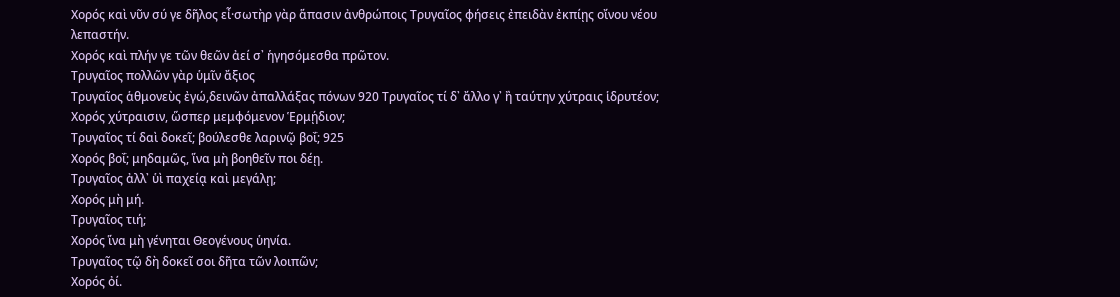Χορός καὶ νῦν σύ γε δῆλος εἶ·σωτὴρ γὰρ ἅπασιν ἀνθρώποις Τρυγαῖος φήσεις ἐπειδὰν ἐκπίῃς οἴνου νέου λεπαστήν.
Χορός καὶ πλήν γε τῶν θεῶν ἀεί σ᾽ ἡγησόμεσθα πρῶτον.
Τρυγαῖος πολλῶν γὰρ ὑμῖν ἄξιος
Τρυγαῖος ἁθμονεὺς ἐγώ,δεινῶν ἀπαλλάξας πόνων 920 Τρυγαῖος τί δ᾽ ἄλλο γ᾽ ἢ ταύτην χύτραις ἱδρυτέον; Χορός χύτραισιν, ὥσπερ μεμφόμενον Ἑρμῄδιον;
Τρυγαῖος τί δαὶ δοκεῖ; βούλεσθε λαρινῷ βοΐ; 925
Χορός βοΐ; μηδαμῶς, ἵνα μὴ βοηθεῖν ποι δέῃ.
Τρυγαῖος ἀλλ᾽ ὑὶ παχείᾳ καὶ μεγάλῃ;
Χορός μὴ μή.
Τρυγαῖος τιή;
Χορός ἵνα μὴ γένηται Θεογένους ὑηνία.
Τρυγαῖος τῷ δὴ δοκεῖ σοι δῆτα τῶν λοιπῶν;
Χορός ὀί.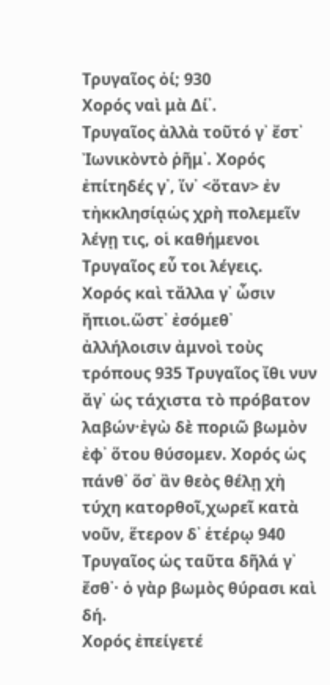Τρυγαῖος ὀί; 930
Χορός ναὶ μὰ Δί᾽.
Τρυγαῖος ἀλλὰ τοῦτό γ᾽ ἔστ᾽ Ἰωνικὸντὸ ῥῆμ᾽. Χορός ἐπίτηδές γ᾽, ἵν᾽ <ὅταν> ἐν τἠκκλησίᾳὡς χρὴ πολεμεῖν λέγῃ τις, οἱ καθήμενοι Τρυγαῖος εὖ τοι λέγεις.
Χορός καὶ τἄλλα γ᾽ ὦσιν ἤπιοι.ὥστ᾽ ἐσόμεθ᾽ ἀλλήλοισιν ἀμνοὶ τοὺς τρόπους 935 Τρυγαῖος ἴθι νυν ἄγ᾽ ὡς τάχιστα τὸ πρόβατον λαβών·ἐγὼ δὲ ποριῶ βωμὸν ἐφ᾽ ὅτου θύσομεν. Χορός ὡς πάνθ᾽ ὅσ᾽ ἂν θεὸς θέλῃ χἠ τύχη κατορθοῖ,χωρεῖ κατὰ νοῦν, ἕτερον δ᾽ ἑτέρῳ 940 Τρυγαῖος ὡς ταῦτα δῆλά γ᾽ ἔσθ᾽· ὁ γὰρ βωμὸς θύρασι καὶ δή.
Χορός ἐπείγετέ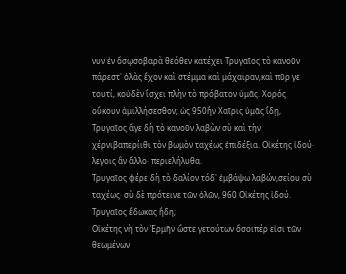νυν ἐν ὅσῳσοβαρὰ θεόθεν κατέχει Τρυγαῖος τὸ κανοῦν πάρεστ᾽ ὀλὰς ἔχον καὶ στέμμα καὶ μάχαιραν,καὶ πῦρ γε τουτί, κοὐδὲν ἴσχει πλὴν τὸ πρόβατον ὑμᾶς. Χορός οὔκουν ἁμιλλήσεσθον; ὡς 950ἢν Χαῖρις ὑμᾶς ἴδῃ, Τρυγαῖος ἄγε δὴ τὸ κανοῦν λαβὼν σὺ καὶ τὴν χέρνιβαπερίιθι τὸν βωμὸν ταχέως ἐπιδέξια. Οἰκέτης ἰδού· λεγοις ἂν ἄλλο· περιελήλυθα.
Τρυγαῖος φέρε δὴ τὸ δαλίον τόδ᾽ ἐμβάψω λαβών,σείου σὺ ταχέως· σὺ δὲ πρότεινε τῶν ὀλῶν, 960 Οἰκέτης ἰδού.
Τρυγαῖος ἔδωκας ἤδη;
Οἰκέτης νὴ τὸν Ἑρμῆν ὥστε γετούτων ὅσοιπέρ εἰσι τῶν θεωμένων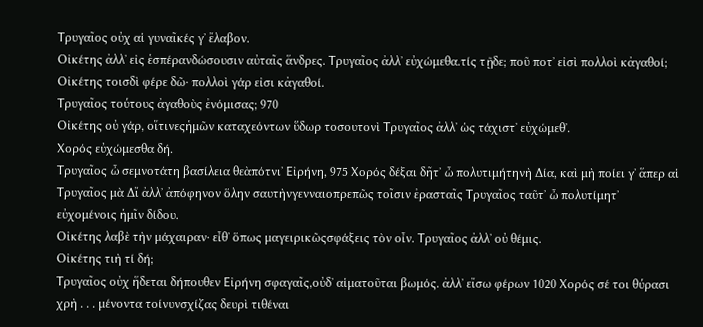Τρυγαῖος οὐχ αἱ γυναῖκές γ᾽ ἔλαβον.
Οἰκέτης ἀλλ᾽ εἰς ἑσπέρανδώσουσιν αὐταῖς ἅνδρες. Τρυγαῖος ἀλλ᾽ εὐχώμεθα.τίς τῇδε; ποῦ ποτ᾽ εἰσὶ πολλοὶ κἀγαθοί; Οἰκέτης τοισδὶ φέρε δῶ· πολλοὶ γάρ εἰσι κἀγαθοί.
Τρυγαῖος τούτους ἀγαθοὺς ἐνόμισας; 970
Οἰκέτης οὐ γάρ, οἵτινεςἡμῶν καταχεόντων ὕδωρ τοσουτονὶ Τρυγαῖος ἀλλ᾽ ὡς τάχιστ᾽ εὐχώμεθ᾽.
Χορός εὐχώμεσθα δή.
Τρυγαῖος ὦ σεμνοτάτη βασίλεια θεὰπότνι᾽ Εἰρήνη, 975 Χορός δέξαι δῆτ᾽ ὦ πολυτιμήτηνὴ Δία, καὶ μὴ ποίει γ᾽ ἅπερ αἱ Τρυγαῖος μὰ Δἴ ἀλλ᾽ ἀπόφηνον ὅλην σαυτὴνγενναιοπρεπῶς τοῖσιν ἐρασταῖς Τρυγαῖος ταῦτ᾽ ὦ πολυτίμητ᾽ εὐχομένοις ἡμῖν δίδου.
Οἰκέτης λαβὲ τὴν μάχαιραν· εἶθ᾽ ὅπως μαγειρικῶςσφάξεις τὸν οἶν. Τρυγαῖος ἀλλ᾽ οὐ θέμις.
Οἰκέτης τιὴ τί δή;
Τρυγαῖος οὐχ ἥδεται δήπουθεν Εἰρήνη σφαγαῖς,οὐδ᾽ αἱματοῦται βωμός. ἀλλ᾽ εἴσω φέρων 1020 Χορός σέ τοι θύρασι χρὴ . . . μένοντα τοίνυνσχίζας δευρὶ τιθέναι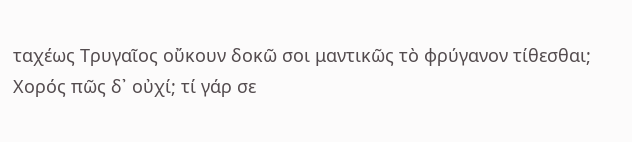ταχέως Τρυγαῖος οὔκουν δοκῶ σοι μαντικῶς τὸ φρύγανον τίθεσθαι;
Χορός πῶς δ᾽ οὐχί; τί γάρ σε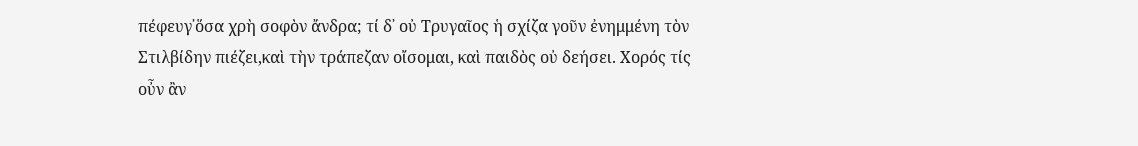πέφευγ᾽ὅσα χρὴ σοφὸν ἄνδρα; τί δ᾽ οὐ Τρυγαῖος ἡ σχίζα γοῦν ἐνημμένη τὸν Στιλβίδην πιέζει,καὶ τὴν τράπεζαν οἴσομαι, καὶ παιδὸς οὐ δεήσει. Χορός τίς οὖν ἂν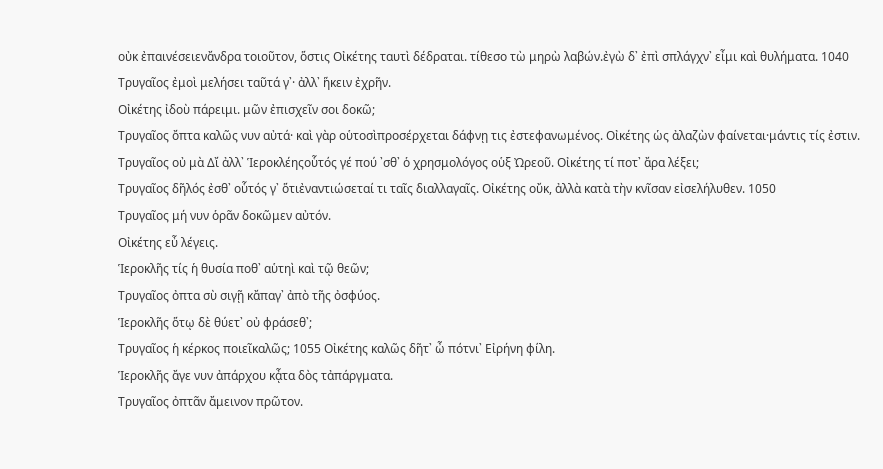οὐκ ἐπαινέσειενἄνδρα τοιοῦτον, ὅστις Οἰκέτης ταυτὶ δέδραται. τίθεσο τὼ μηρὼ λαβών.ἐγὼ δ᾽ ἐπὶ σπλάγχν᾽ εἶμι καὶ θυλήματα. 1040 Τρυγαῖος ἐμοὶ μελήσει ταῦτά γ᾽· ἀλλ᾽ ἥκειν ἐχρῆν.
Οἰκέτης ἰδοὺ πάρειμι. μῶν ἐπισχεῖν σοι δοκῶ;
Τρυγαῖος ὄπτα καλῶς νυν αὐτά· καὶ γὰρ οὑτοσὶπροσέρχεται δάφνῃ τις ἐστεφανωμένος. Οἰκέτης ὡς ἀλαζὼν φαίνεται·μάντις τίς ἐστιν. Τρυγαῖος οὐ μὰ Δἴ ἀλλ᾽ Ἱεροκλέηςοὗτός γέ πού ᾽σθ᾽ ὁ χρησμολόγος οὑξ Ὠρεοῦ. Οἰκέτης τί ποτ᾽ ἄρα λέξει;
Τρυγαῖος δῆλός ἐσθ᾽ οὗτός γ᾽ ὅτιἐναντιώσεταί τι ταῖς διαλλαγαῖς. Οἰκέτης οὔκ, ἀλλὰ κατὰ τὴν κνῖσαν εἰσελήλυθεν. 1050
Τρυγαῖος μή νυν ὁρᾶν δοκῶμεν αὐτόν.
Οἰκέτης εὖ λέγεις.
Ἱεροκλῆς τίς ἡ θυσία ποθ᾽ αὑτηὶ καὶ τῷ θεῶν;
Τρυγαῖος ὀπτα σὺ σιγῇ κἄπαγ᾽ ἀπὸ τῆς ὀσφύος.
Ἱεροκλῆς ὅτῳ δὲ θύετ᾽ οὐ φράσεθ᾽;
Τρυγαῖος ἡ κέρκος ποιεῖκαλῶς; 1055 Οἰκέτης καλῶς δῆτ᾽ ὦ πότνι᾽ Εἰρήνη φίλη.
Ἱεροκλῆς ἄγε νυν ἀπάρχου κᾆτα δὸς τἀπάργματα.
Τρυγαῖος ὀπτᾶν ἄμεινον πρῶτον.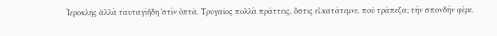Ἱεροκλῆς ἀλλὰ ταυταγὶἤδη ᾽στὶν ὀπτά. Τρυγαῖος πολλὰ πράττεις, ὅστις εἶ.κατάτεμνε. ποῦ τράπεζα; τὴν σπονδὴν φέρε.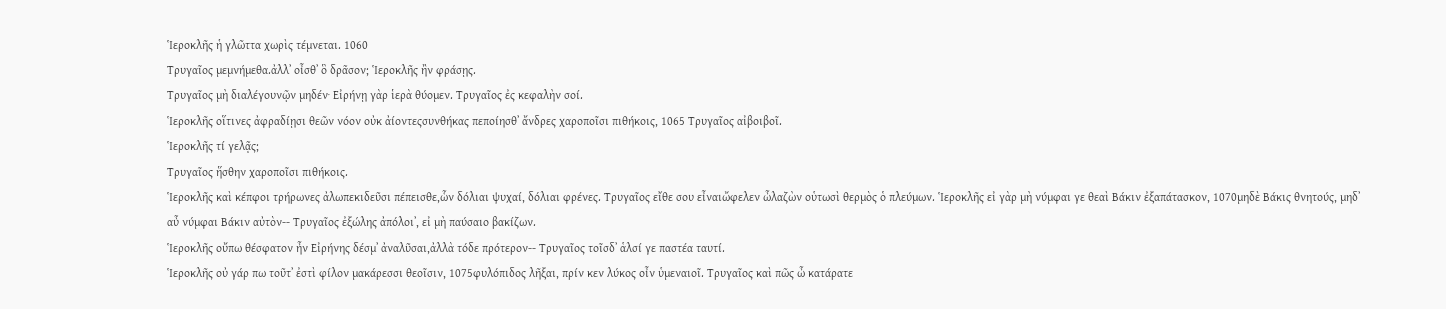Ἱεροκλῆς ἡ γλῶττα χωρὶς τέμνεται. 1060
Τρυγαῖος μεμνήμεθα.ἀλλ᾽ οἶσθ᾽ ὃ δρᾶσον; Ἱεροκλῆς ἢν φράσῃς.
Τρυγαῖος μὴ διαλέγουνῷν μηδέν· Εἰρήνῃ γὰρ ἱερὰ θύομεν. Τρυγαῖος ἐς κεφαλὴν σοί.
Ἱεροκλῆς οἵτινες ἀφραδίῃσι θεῶν νόον οὐκ ἀίοντεςσυνθήκας πεποίησθ᾽ ἄνδρες χαροποῖσι πιθήκοις, 1065 Τρυγαῖος αἰβοιβοῖ.
Ἱεροκλῆς τί γελᾷς;
Τρυγαῖος ἥσθην χαροποῖσι πιθήκοις.
Ἱεροκλῆς καὶ κέπφοι τρήρωνες ἀλωπεκιδεῦσι πέπεισθε,ὧν δόλιαι ψυχαί, δόλιαι φρένες. Τρυγαῖος εἴθε σου εἶναιὤφελεν ὦλαζὼν οὑτωσὶ θερμὸς ὁ πλεύμων. Ἱεροκλῆς εἰ γὰρ μὴ νύμφαι γε θεαὶ Βάκιν ἐξαπάτασκον, 1070μηδὲ Βάκις θνητούς, μηδ᾽ αὖ νύμφαι Βάκιν αὐτὸν-- Τρυγαῖος ἐξώλης ἀπόλοι᾽, εἰ μὴ παύσαιο βακίζων.
Ἱεροκλῆς οὔπω θέσφατον ἦν Εἰρήνης δέσμ᾽ ἀναλῦσαι,ἀλλὰ τόδε πρότερον-- Τρυγαῖος τοῖσδ᾽ ἁλσί γε παστέα ταυτί.
Ἱεροκλῆς οὐ γάρ πω τοῦτ᾽ ἐστὶ φίλον μακάρεσσι θεοῖσιν, 1075φυλόπιδος λῆξαι, πρίν κεν λύκος οἶν ὑμεναιοῖ. Τρυγαῖος καὶ πῶς ὦ κατάρατε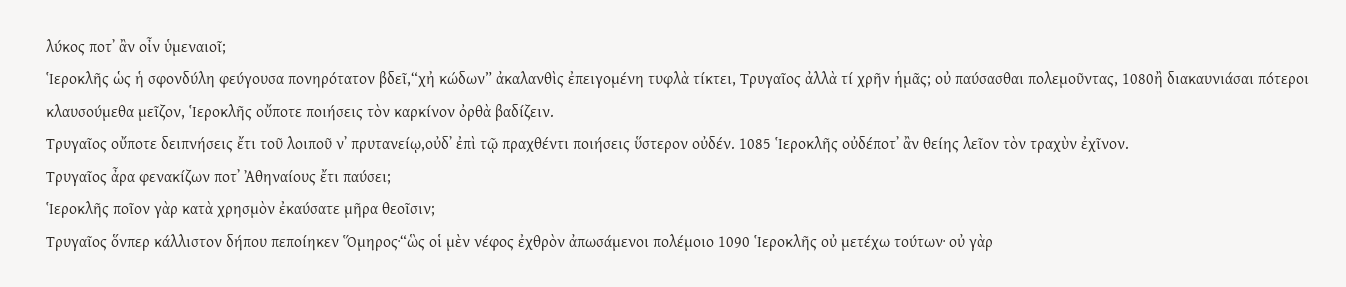λύκος ποτ᾽ ἂν οἶν ὑμεναιοῖ;
Ἱεροκλῆς ὡς ἡ σφονδύλη φεύγουσα πονηρότατον βδεῖ,“χἠ κώδων” ἀκαλανθὶς ἐπειγομένη τυφλὰ τίκτει, Τρυγαῖος ἀλλὰ τί χρῆν ἡμᾶς; οὐ παύσασθαι πολεμοῦντας, 1080ἢ διακαυνιάσαι πότεροι κλαυσούμεθα μεῖζον, Ἱεροκλῆς οὔποτε ποιήσεις τὸν καρκίνον ὀρθὰ βαδίζειν.
Τρυγαῖος οὔποτε δειπνήσεις ἔτι τοῦ λοιποῦ ν᾽ πρυτανείῳ,οὐδ᾽ ἐπὶ τῷ πραχθέντι ποιήσεις ὕστερον οὐδέν. 1085 Ἱεροκλῆς οὐδέποτ᾽ ἂν θείης λεῖον τὸν τραχὺν ἐχῖνον.
Τρυγαῖος ἆρα φενακίζων ποτ᾽ Ἀθηναίους ἔτι παύσει;
Ἱεροκλῆς ποῖον γὰρ κατὰ χρησμὸν ἐκαύσατε μῆρα θεοῖσιν;
Τρυγαῖος ὅνπερ κάλλιστον δήπου πεποίηκεν Ὅμηρος·“ὣς οἱ μὲν νέφος ἐχθρὸν ἀπωσάμενοι πολέμοιο 1090 Ἱεροκλῆς οὐ μετέχω τούτων· οὐ γὰρ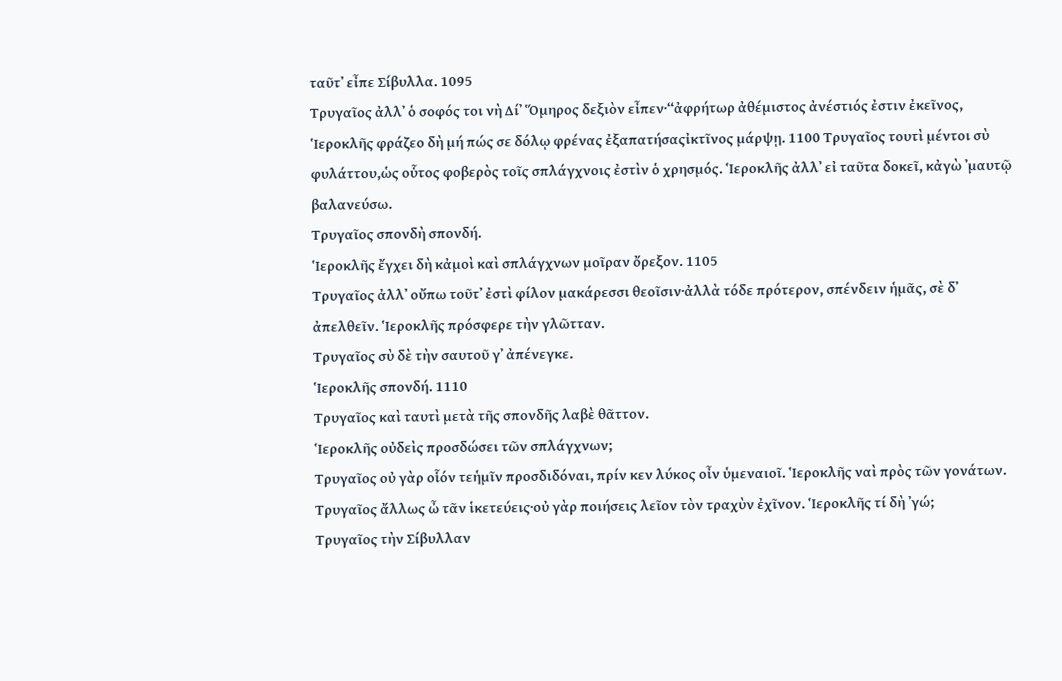ταῦτ᾽ εἶπε Σίβυλλα. 1095
Τρυγαῖος ἀλλ᾽ ὁ σοφός τοι νὴ Δί᾽ Ὅμηρος δεξιὸν εἶπεν·“ἀφρήτωρ ἀθέμιστος ἀνέστιός ἐστιν ἐκεῖνος, Ἱεροκλῆς φράζεο δὴ μή πώς σε δόλῳ φρένας ἐξαπατήσαςἰκτῖνος μάρψῃ. 1100 Τρυγαῖος τουτὶ μέντοι σὺ φυλάττου,ὡς οὗτος φοβερὸς τοῖς σπλάγχνοις ἐστὶν ὁ χρησμός. Ἱεροκλῆς ἀλλ᾽ εἰ ταῦτα δοκεῖ, κἀγὼ ᾽μαυτῷ βαλανεύσω.
Τρυγαῖος σπονδὴ σπονδή.
Ἱεροκλῆς ἔγχει δὴ κἀμοὶ καὶ σπλάγχνων μοῖραν ὄρεξον. 1105
Τρυγαῖος ἀλλ᾽ οὔπω τοῦτ᾽ ἐστὶ φίλον μακάρεσσι θεοῖσιν·ἀλλὰ τόδε πρότερον, σπένδειν ἡμᾶς, σὲ δ᾽ ἀπελθεῖν. Ἱεροκλῆς πρόσφερε τὴν γλῶτταν.
Τρυγαῖος σὺ δὲ τὴν σαυτοῦ γ᾽ ἀπένεγκε.
Ἱεροκλῆς σπονδή. 1110
Τρυγαῖος καὶ ταυτὶ μετὰ τῆς σπονδῆς λαβὲ θᾶττον.
Ἱεροκλῆς οὐδεὶς προσδώσει τῶν σπλάγχνων;
Τρυγαῖος οὐ γὰρ οἷόν τεἡμῖν προσδιδόναι, πρίν κεν λύκος οἶν ὑμεναιοῖ. Ἱεροκλῆς ναὶ πρὸς τῶν γονάτων.
Τρυγαῖος ἄλλως ὦ τᾶν ἱκετεύεις·οὐ γὰρ ποιήσεις λεῖον τὸν τραχὺν ἐχῖνον. Ἱεροκλῆς τί δὴ ᾽γώ;
Τρυγαῖος τὴν Σίβυλλαν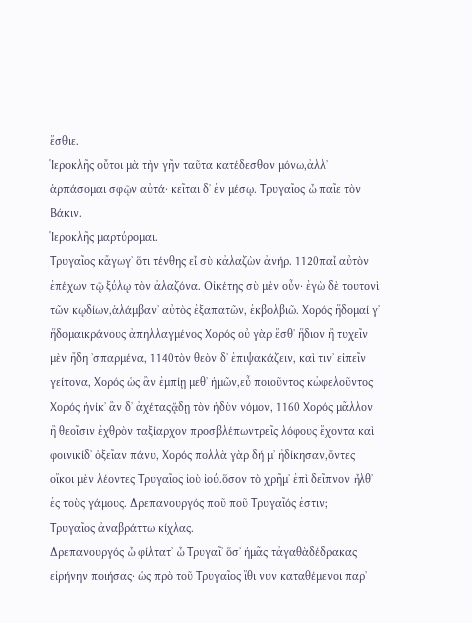ἔσθιε.
Ἱεροκλῆς οὔτοι μὰ τὴν γῆν ταῦτα κατέδεσθον μόνω,ἀλλ᾽ ἁρπάσομαι σφῷν αὐτά· κεῖται δ᾽ ἐν μέσῳ. Τρυγαῖος ὦ παῖε τὸν Βάκιν.
Ἱεροκλῆς μαρτύρομαι.
Τρυγαῖος κἄγωγ᾽ ὅτι τένθης εἶ σὺ κἀλαζὼν ἀνήρ. 1120παἶ αὐτὸν ἐπέχων τῷ ξύλῳ τὸν ἀλαζόνα. Οἰκέτης σὺ μὲν οὖν· ἐγὼ δὲ τουτονὶ τῶν κῳδίων,ἁλάμβαν᾽ αὐτὸς ἐξαπατῶν, ἐκβολβιῶ. Χορός ἥδομαί γ᾽ ἥδομαικράνους ἀπηλλαγμένος Χορός οὐ γὰρ ἔσθ᾽ ἥδιον ἢ τυχεῖν μὲν ἤδη ᾽σπαρμένα, 1140τὸν θεὸν δ᾽ ἐπιψακάζειν, καὶ τιν᾽ εἰπεῖν γείτονα, Χορός ὡς ἂν ἐμπίῃ μεθ᾽ ἡμῶν,εὖ ποιοῦντος κὠφελοῦντος Χορός ἡνίκ᾽ ἂν δ᾽ ἀχέταςᾄδῃ τὸν ἡδὺν νόμον, 1160 Χορός μᾶλλον ἢ θεοῖσιν ἐχθρὸν ταξίαρχον προσβλέπωντρεῖς λόφους ἔχοντα καὶ φοινικίδ᾽ ὀξεῖαν πάνυ, Χορός πολλὰ γὰρ δή μ᾽ ἠδίκησαν,ὄντες οἴκοι μὲν λέοντες Τρυγαῖος ἰοὺ ἰού.ὅσον τὸ χρῆμ᾽ ἐπὶ δεῖπνον ἦλθ᾽ ἐς τοὺς γάμους. Δρεπανουργός ποῦ ποῦ Τρυγαῖός ἐστιν;
Τρυγαῖος ἀναβράττω κίχλας.
Δρεπανουργός ὦ φίλτατ᾽ ὦ Τρυγαῖ᾽ ὅσ᾽ ἡμᾶς τἀγαθὰδέδρακας εἰρήνην ποιήσας· ὡς πρὸ τοῦ Τρυγαῖος ἴθι νυν καταθέμενοι παρ᾽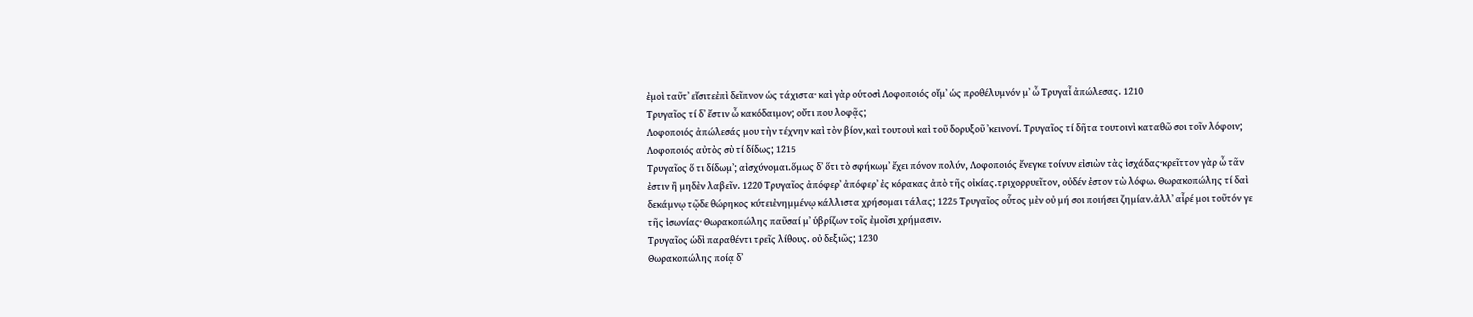ἐμοὶ ταῦτ᾽ εἴσιτεἐπὶ δεῖπνον ὡς τάχιστα· καὶ γὰρ οὑτοσὶ Λοφοποιός οἴμ᾽ ὡς προθέλυμνόν μ᾽ ὦ Τρυγαἶ ἀπώλεσας. 1210
Τρυγαῖος τί δ᾽ ἔστιν ὦ κακόδαιμον; οὔτι που λοφᾷς;
Λοφοποιός ἀπώλεσάς μου τὴν τέχνην καὶ τὸν βίον,καὶ τουτουὶ καὶ τοῦ δορυξοῦ ᾽κεινονί. Τρυγαῖος τί δῆτα τουτοινὶ καταθῶ σοι τοῖν λόφοιν;
Λοφοποιός αὐτὸς σὺ τί δίδως; 1215
Τρυγαῖος ὅ τι δίδωμ᾽; αἰσχύνομαι.ὅμως δ᾽ ὅτι τὸ σφήκωμ᾽ ἔχει πόνον πολύν, Λοφοποιός ἔνεγκε τοίνυν εἰσιὼν τὰς ἰσχάδας·κρεῖττον γὰρ ὦ τᾶν ἐστιν ἢ μηδὲν λαβεῖν. 1220 Τρυγαῖος ἀπόφερ᾽ ἀπόφερ᾽ ἐς κόρακας ἀπὸ τῆς οἰκίας.τριχορρυεῖτον, οὐδέν ἐστον τὼ λόφω. Θωρακοπώλης τί δαὶ δεκάμνῳ τῷδε θώρηκος κύτειἐνημμένῳ κάλλιστα χρήσομαι τάλας; 1225 Τρυγαῖος οὗτος μὲν οὐ μή σοι ποιήσει ζημίαν.ἀλλ᾽ αἶρέ μοι τοῦτόν γε τῆς ἰσωνίας· Θωρακοπώλης παῦσαί μ᾽ ὑβρίζων τοῖς ἐμοῖσι χρήμασιν.
Τρυγαῖος ὡδὶ παραθέντι τρεῖς λίθους. οὐ δεξιῶς; 1230
Θωρακοπώλης ποίᾳ δ᾽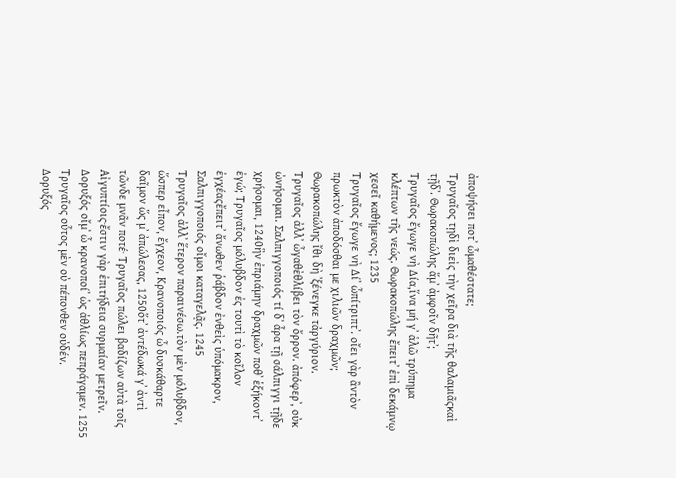ἀποψήσει ποτ᾽ ὦμαθέστατε;
Τρυγαῖος τῃδὶ διεὶς τὴν χεῖρα διὰ τῆς θαλαμιᾶςκαὶ τῇδ᾽. Θωρακοπώλης ἅμ᾽ ἀμφοῖν δῆτ᾽;
Τρυγαῖος ἔγωγε νὴ Δία,ἵνα μή γ᾽ ἁλῶ τρύπημα κλέπτων τῆς νεώς. Θωρακοπώλης ἔπειτ᾽ ἐπὶ δεκάμνῳ χεσεῖ καθήμενος; 1235
Τρυγαῖος ἔγωγε νὴ Δί᾽ ὦπίτριπτ᾽. οἴει γὰρ ἂντὸν πρωκτὸν ἀποδόσθαι με χιλιῶν δραχμῶν; Θωρακοπώλης ἴθι δὴ ᾽ξένεγκε τἀργύριον.
Τρυγαῖος ἀλλ᾽ ὦγαθὲθλίβει τὸν ὄρρον. ἀπόφερ᾽, οὐκ ὠνήσομαι. Σαλπιγγοποιός τί δ᾽ ἆρα τῇ σάλπιγγι τῇδε χρήσομαι, 1240ἣν ἐπριάμην δραχμῶν ποθ᾽ ἑξήκοντ᾽ ἐγώ; Τρυγαῖος μόλυβδον ἐς τουτὶ τὸ κοῖλον ἐγχέαςἔπειτ᾽ ἄνωθεν ῥάβδον ἐνθεὶς ὑπόμακρον, Σαλπιγγοποιός οἴμοι καταγελᾷς. 1245
Τρυγαῖος ἀλλ᾽ ἕτερον παραινέσω.τὸν μὲν μόλυβδον, ὥσπερ εἶπον, ἔγχεον, Κρανοποιός ὦ δυσκάθαρτε δαῖμον ὥς μ᾽ ἀπώλεσας, 1250ὅτ᾽ ἀντέδωκά γ᾽ ἀντὶ τῶνδε μνᾶν ποτέ· Τρυγαῖος πώλει βαδίζων αὐτὰ τοῖς Αἰγυπτίοις·ἔστιν γὰρ ἐπιτήδεια συρμαίαν μετρεῖν. Δορυξός οἴμ᾽ ὦ κρανοποί᾽ ὡς ἀθλίως πεπράγαμεν. 1255
Τρυγαῖος οὗτος μὲν οὐ πέπονθεν οὐδέν.
Δορυξός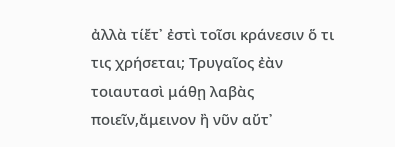ἀλλὰ τίἔτ᾽ ἐστὶ τοῖσι κράνεσιν ὅ τι τις χρήσεται; Τρυγαῖος ἐὰν τοιαυτασὶ μάθῃ λαβὰς ποιεῖν,ἄμεινον ἢ νῦν αὔτ᾽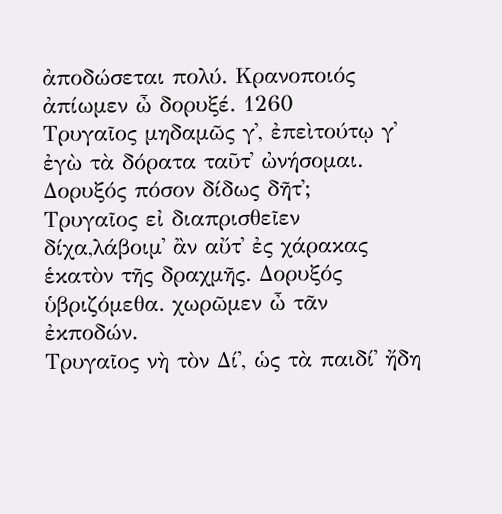ἀποδώσεται πολύ. Κρανοποιός ἀπίωμεν ὦ δορυξέ. 1260
Τρυγαῖος μηδαμῶς γ᾽, ἐπεὶτούτῳ γ᾽ ἐγὼ τὰ δόρατα ταῦτ᾽ ὠνήσομαι. Δορυξός πόσον δίδως δῆτ᾽;
Τρυγαῖος εἰ διαπρισθεῖεν δίχα,λάβοιμ᾽ ἂν αὔτ᾽ ἐς χάρακας ἑκατὸν τῆς δραχμῆς. Δορυξός ὑβριζόμεθα. χωρῶμεν ὦ τᾶν ἐκποδών.
Τρυγαῖος νὴ τὸν Δί᾽, ὡς τὰ παιδί᾽ ἤδη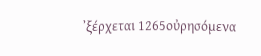᾽ξέρχεται 1265οὐρησόμενα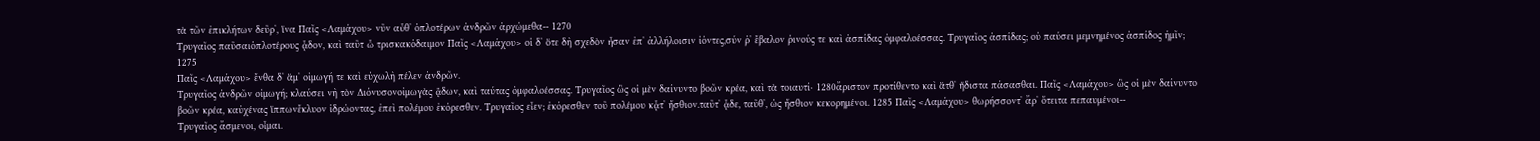τὰ τῶν ἐπικλήτων δεῦρ᾽, ἵνα Παῖς <Λαμάχου> νῦν αὖθ᾽ ὁπλοτέρων ἀνδρῶν ἀρχώμεθα-- 1270
Τρυγαῖος παῦσαιὁπλοτέρους ᾆδον, καὶ ταῦτ ὦ τρισκακόδαιμον Παῖς <Λαμάχου> οἱ δ᾽ ὅτε δὴ σχεδὸν ἦσαν ἐπ᾽ ἀλλήλοισιν ἰόντες,σύν ῥ᾽ ἔβαλον ῥινούς τε καὶ ἀσπίδας ὀμφαλοέσσας. Τρυγαῖος ἀσπίδας; οὐ παύσει μεμνημένος ἀσπίδος ἡμῖν; 1275
Παῖς <Λαμάχου> ἔνθα δ᾽ ἅμ᾽ οἰμωγή τε καὶ εὐχωλὴ πέλεν ἀνδρῶν.
Τρυγαῖος ἀνδρῶν οἰμωγή; κλαύσει νὴ τὸν Διόνυσονοἰμωγὰς ᾄδων, καὶ ταύτας ὀμφαλοέσσας. Τρυγαῖος ὣς οἱ μὲν δαίνυντο βοῶν κρέα, καὶ τὰ τοιαυτί· 1280ἄριστον προτίθεντο καὶ ἅτθ᾽ ἥδιστα πάσασθαι. Παῖς <Λαμάχου> ὣς οἱ μὲν δαίνυντο βοῶν κρέα, καὐχένας ἵππωνἔκλυον ἱδρώοντας, ἐπεὶ πολέμου ἐκόρεσθεν. Τρυγαῖος εἶεν; ἐκόρεσθεν τοῦ πολέμου κᾆτ᾽ ἤσθιον.ταῦτ᾽ ᾆδε, ταῦθ᾽, ὡς ἤσθιον κεκορημένοι. 1285 Παῖς <Λαμάχου> θωρήσσοντ᾽ ἄρ᾽ ὄτειτα πεπαυμένοι--
Τρυγαῖος ἄσμενοι, οἶμαι.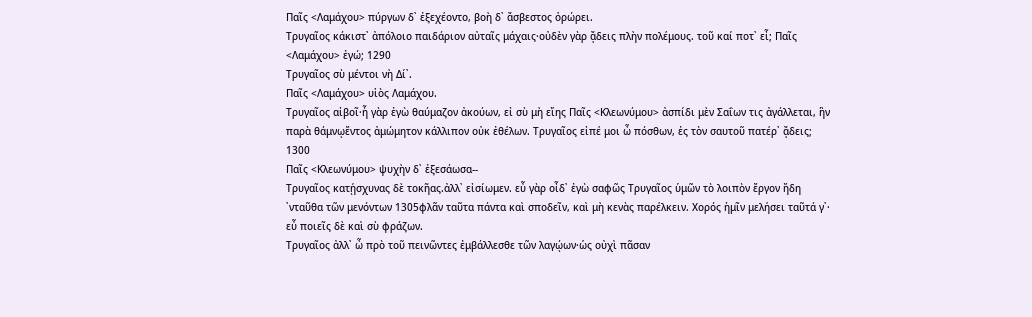Παῖς <Λαμάχου> πύργων δ᾽ ἐξεχέοντο, βοὴ δ᾽ ἄσβεστος ὀρώρει.
Τρυγαῖος κάκιστ᾽ ἀπόλοιο παιδάριον αὐταῖς μάχαις·οὐδὲν γὰρ ᾄδεις πλὴν πολέμους. τοῦ καί ποτ᾽ εἶ; Παῖς <Λαμάχου> ἐγώ; 1290
Τρυγαῖος σὺ μέντοι νὴ Δί᾽.
Παῖς <Λαμάχου> υἱὸς Λαμάχου.
Τρυγαῖος αἰβοῖ·ἦ γὰρ ἐγὼ θαύμαζον ἀκούων, εἰ σὺ μὴ εἴης Παῖς <Κλεωνύμου> ἀσπίδι μὲν Σαΐων τις ἀγάλλεται, ἣν παρὰ θάμνῳἔντος ἀμώμητον κάλλιπον οὐκ ἐθέλων. Τρυγαῖος εἰπέ μοι ὦ πόσθων, ἐς τὸν σαυτοῦ πατέρ᾽ ᾄδεις; 1300
Παῖς <Κλεωνύμου> ψυχὴν δ᾽ ἐξεσάωσα--
Τρυγαῖος κατῄσχυνας δὲ τοκῆας.ἀλλ᾽ εἰσίωμεν. εὖ γὰρ οἶδ᾽ ἐγὼ σαφῶς Τρυγαῖος ὑμῶν τὸ λοιπὸν ἔργον ἤδη ᾽νταῦθα τῶν μενόντων 1305φλᾶν ταῦτα πάντα καὶ σποδεῖν, καὶ μὴ κενὰς παρέλκειν. Χορός ἡμῖν μελήσει ταῦτά γ᾽· εὖ ποιεῖς δὲ καὶ σὺ φράζων.
Τρυγαῖος ἀλλ᾽ ὦ πρὸ τοῦ πεινῶντες ἐμβάλλεσθε τῶν λαγῴων·ὡς οὐχὶ πᾶσαν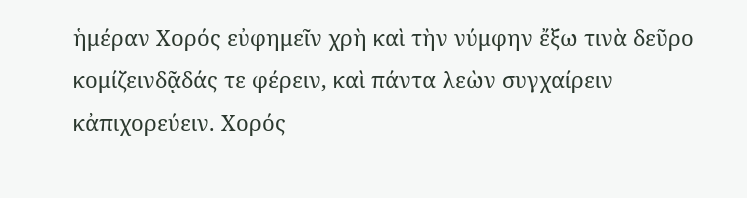ἡμέραν Χορός εὐφημεῖν χρὴ καὶ τὴν νύμφην ἔξω τινὰ δεῦρο κομίζεινδᾷδάς τε φέρειν, καὶ πάντα λεὼν συγχαίρειν κἀπιχορεύειν. Χορός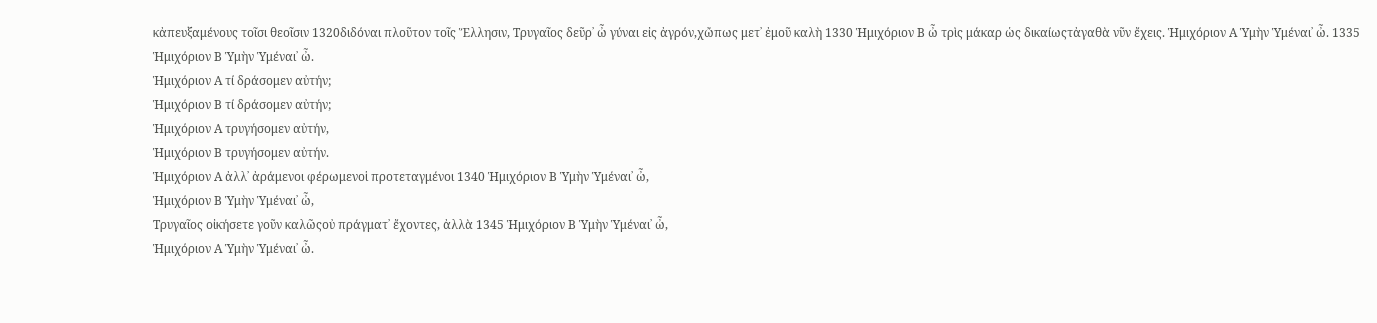κἀπευξαμένους τοῖσι θεοῖσιν 1320διδόναι πλοῦτον τοῖς Ἕλλησιν, Τρυγαῖος δεῦρ᾽ ὦ γύναι εἰς ἀγρόν,χὤπως μετ᾽ ἐμοῦ καλὴ 1330 Ἡμιχόριον Β ὦ τρὶς μάκαρ ὡς δικαίωςτἀγαθὰ νῦν ἔχεις. Ἡμιχόριον Α Ὑμὴν Ὑμέναι᾽ ὦ. 1335
Ἡμιχόριον Β Ὑμὴν Ὑμέναι᾽ ὦ.
Ἡμιχόριον Α τί δράσομεν αὐτήν;
Ἡμιχόριον Β τί δράσομεν αὐτήν;
Ἡμιχόριον Α τρυγήσομεν αὐτήν,
Ἡμιχόριον Β τρυγήσομεν αὐτήν.
Ἡμιχόριον Α ἀλλ᾽ ἀράμενοι φέρωμενοἱ προτεταγμένοι 1340 Ἡμιχόριον Β Ὑμὴν Ὑμέναι᾽ ὦ,
Ἡμιχόριον Β Ὑμὴν Ὑμέναι᾽ ὦ,
Τρυγαῖος οἰκήσετε γοῦν καλῶςοὐ πράγματ᾽ ἔχοντες, ἀλλὰ 1345 Ἡμιχόριον Β Ὑμὴν Ὑμέναι᾽ ὦ,
Ἡμιχόριον Α Ὑμὴν Ὑμέναι᾽ ὦ.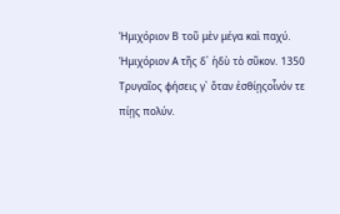Ἡμιχόριον Β τοῦ μὲν μέγα καὶ παχύ.
Ἡμιχόριον Α τῆς δ᾽ ἡδὺ τὸ σῦκον. 1350
Τρυγαῖος φήσεις γ᾽ ὅταν ἐσθίῃςοἶνόν τε πίῃς πολύν.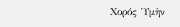Χορός Ὑμὴν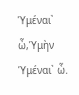Ὑμέναι᾽ ὦ,Ὑμὴν Ὑμέναι᾽ ὦ.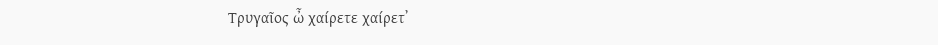Τρυγαῖος ὦ χαίρετε χαίρετ᾽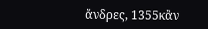ἄνδρες, 1355κἂν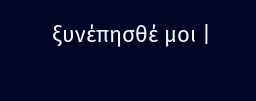ξυνέπησθέ μοι |